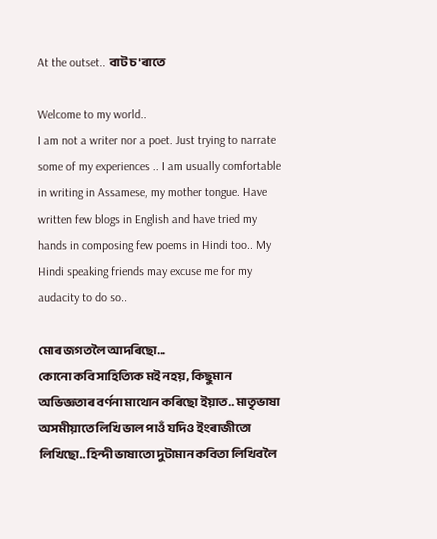At the outset.. বাট চ'ৰাতে

Welcome to my world..
I am not a writer nor a poet. Just trying to narrate some of my experiences .. I am usually comfortable in writing in Assamese, my mother tongue. Have written few blogs in English and have tried my hands in composing few poems in Hindi too.. My Hindi speaking friends may excuse me for my audacity to do so..

মোৰ জগতলৈ আদৰিছো...
কোনো কবি সাহিত্যিক মই নহয়, কিছুমান অভিজ্ঞতাৰ বৰ্ণনা মাথোন কৰিছো ইয়াত.. মাতৃভাষা অসমীয়াতে লিখি ভাল পাওঁ যদিও ইংৰাজীতো লিখিছো.. হিন্দী ভাষাতো দুটামান কবিতা লিখিবলৈ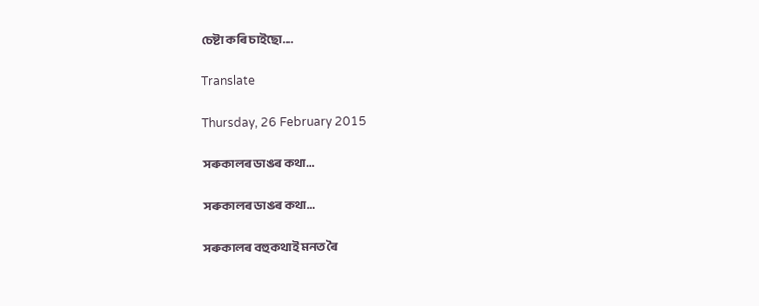চেষ্টা কৰি চাইছো....

Translate

Thursday, 26 February 2015

সৰুকালৰ ডাঙৰ কথা…

সৰুকালৰ ডাঙৰ কথা…

সৰুকালৰ বহুকথাই মনত ৰৈ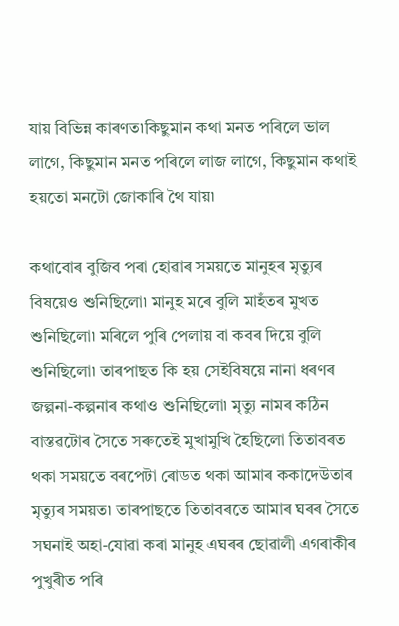যায় বিভিন্ন কাৰণত৷কিছুমান কথা মনত পৰিলে ভাল লাগে, কিছুমান মনত পৰিলে লাজ লাগে, কিছুমান কথাই হয়তো মনটো জোকাৰি থৈ যায়৷

কথাবোৰ বুজিব পৰা হোৱাৰ সময়তে মানুহৰ মৃত্যুৰ বিষয়েও শুনিছিলো৷ মানুহ মৰে বুলি মাহঁতৰ মুখত শুনিছিলো৷ মৰিলে পুৰি পেলায় বা কবৰ দিয়ে বুলি শুনিছিলো৷ তাৰপাছত কি হয় সেইবিষয়ে নানা ধৰণৰ জল্পনা-কল্পনাৰ কথাও শুনিছিলো৷ মৃত্যু নামৰ কঠিন বাস্তৱটোৰ সৈতে সৰুতেই মুখামুখি হৈছিলো তিতাবৰত থকা সময়তে বৰপেটা ৰোডত থকা আমাৰ ককাদেউতাৰ মৃত্যুৰ সময়ত৷ তাৰপাছতে তিতাবৰতে আমাৰ ঘৰৰ সৈতে সঘনাই অহা-যোৱা কৰা মানুহ এঘৰৰ ছোৱালী এগৰাকীৰ পুখুৰীত পৰি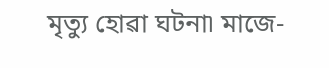মৃত্যু হোৱা ঘটনা৷ মাজে-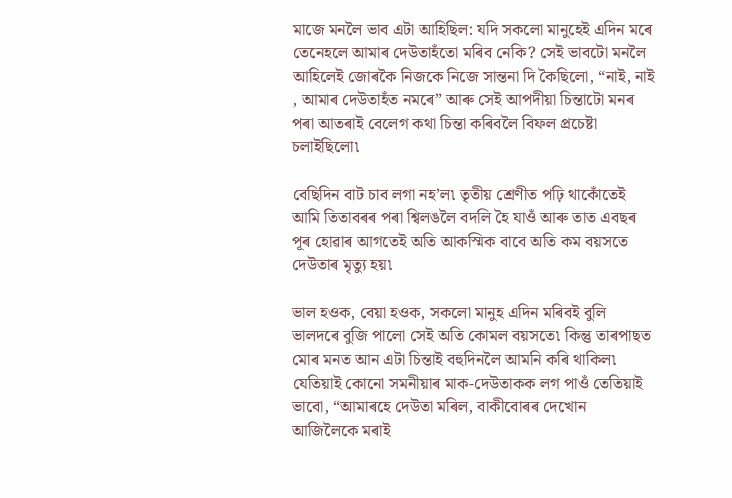মাজে মনলৈ ভাব এটা আহিছিল: যদি সকলো মানুহেই এদিন মৰে তেনেহলে আমাৰ দেউতাহঁতো মৰিব নেকি? সেই ভাবটো মনলৈ আহিলেই জোৰকৈ নিজকে নিজে সান্তনা দি কৈছিলো, “নাই, নাই , আমাৰ দেউতাহঁত নমৰে” আৰু সেই আপদীয়া চিন্তাটো মনৰ পৰা আতৰাই বেলেগ কথা চিন্তা কৰিবলৈ বিফল প্ৰচেষ্টা চলাইছিলো৷

বেছিদিন বাট চাব লগা নহ’ল৷ তৃতীয় শ্ৰেণীত পঢ়ি থাকোঁতেই আমি তিতাবৰৰ পৰা শ্বিলঙলৈ বদলি হৈ যাওঁ আৰু তাত এবছৰ পূৰ হোৱাৰ আগতেই অতি আকস্মিক বাবে অতি কম বয়সতে দেউতাৰ মৃত্যু হয়৷

ভাল হওক, বেয়া হওক, সকলো মানুহ এদিন মৰিবই বুলি ভালদৰে বুজি পালো সেই অতি কোমল বয়সতে৷ কিন্তু তাৰপাছত মোৰ মনত আন এটা চিন্তাই বহুদিনলৈ আমনি কৰি থাকিল৷
যেতিয়াই কোনো সমনীয়াৰ মাক-দেউতাকক লগ পাওঁ তেতিয়াই ভাবো, “আমাৰহে দেউতা মৰিল, বাকীবোৰৰ দেখোন আজিলৈকে মৰাই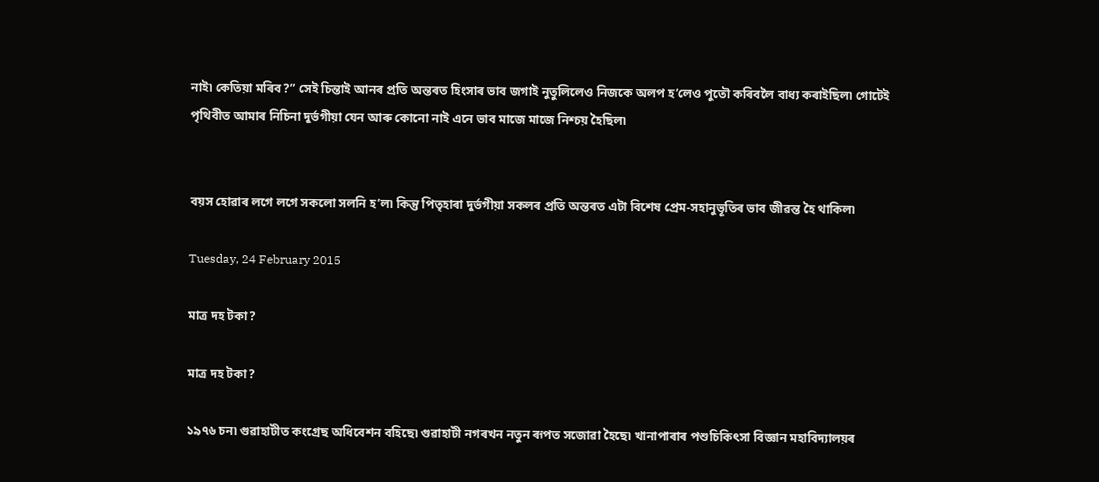নাই৷ কেতিয়া মৰিব?” সেই চিন্তাই আনৰ প্ৰতি অন্তৰত হিংসাৰ ভাব জগাই নুতুলিলেও নিজকে অলপ হ’লেও পুতৌ কৰিবলৈ বাধ্য কৰাইছিল৷ গোটেই পৃথিবীত আমাৰ নিচিনা দুৰ্ভগীয়া যেন আৰু কোনো নাই এনে ভাব মাজে মাজে নিশ্চয় হৈছিল৷


বয়স হোৱাৰ লগে লগে সকলো সলনি হ’ল৷ কিন্তু পিতৃহাৰা দুৰ্ভগীয়া সকলৰ প্ৰতি অন্তৰত এটা বিশেষ প্ৰেম-সহানুভূতিৰ ভাব জীৱন্ত হৈ থাকিল৷

Tuesday, 24 February 2015

মাত্ৰ দহ টকা?

মাত্ৰ দহ টকা?

১৯৭৬ চন৷ গুৱাহাটীত কংগ্ৰেছ অধিবেশন বহিছে৷ গুৱাহাটী নগৰখন নতুন ৰূপত সজোৱা হৈছে৷ খানাপাৰাৰ পশুচিকিৎসা বিজ্ঞান মহাবিদ্যালয়ৰ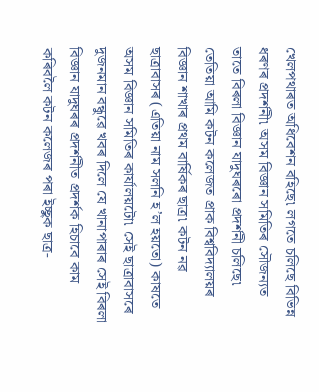খেলপথাৰত অধিবেশন বহিছে৷ লগতে চলিছে বিভিন্ন ধৰণৰ প্ৰদৰ্শনী৷ অসম বিজ্ঞান সমিতিৰ সৌজন্যত তাতে বিৰলা বিজ্ঞান যাদুঘৰৰো প্ৰদৰ্শনী চলিছে৷
তেতিয়া আমি কটন কলেজত প্ৰাক বিশ্ববিদ্যালয়ৰ বিজ্ঞান শাখাৰ প্ৰথম বাৰ্ষিকৰ ছাত্ৰ৷ কটন নৱ ছাত্ৰাবাসৰ (এতিয়া নাম সলনি হ’ল হয়তো) কাষতে অসম বিজ্ঞান সমিতিৰ কাৰ্যালয়টো৷ সেই ছাত্ৰাবাসৰে দুজনমান বন্ধুৱে খবৰ দিলে যে খানাপাৰাৰ সেই বিৰলা বিজ্ঞান যাদুঘৰৰ প্ৰদৰ্শনীত প্ৰদৰ্শক হিচাবে কাম কৰিবলৈ কটন কলেজৰ পৰা ইচ্ছুক ছাত্ৰ-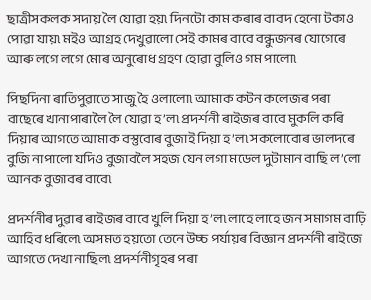ছাত্ৰীসকলক সদায় লৈ যোৱা হয়৷ দিনটো কাম কৰাৰ বাবদ হেনো টকাও পোৱা যায়৷ মইও আগ্ৰহ দেখুৱালো সেই কামৰ বাবে বন্ধুজনৰ যোগেৰে আৰু লগে লগে মোৰ অনুৰোধ গ্ৰহণ হোৱা বুলিও গম পালো৷

পিছদিনা ৰাতিপুৱাতে সাজু হৈ ওলালো৷ আমাক কটন কলেজৰ পৰা বাছেৰে খানাপাৰালৈ লৈ যোৱা হ’ল৷ প্ৰদৰ্শনী ৰাইজৰ বাবে মুকলি কৰি দিয়াৰ আগতে আমাক বস্তুবোৰ বুজাই দিয়া হ’ল৷ সকলোবোৰ ভালদৰে বুজি নাপালো যদিও বুজাবলৈ সহজ যেন লগা মডেল দুটামান বাছি ল’লো আনক বুজাবৰ বাবে৷

প্ৰদৰ্শনীৰ দুৱাৰ ৰাইজৰ বাবে খুলি দিয়া হ’ল৷ লাহে লাহে জন সমাগম বাঢ়ি আহিব ধৰিলে৷ অসমত হয়তো তেনে উচ্চ পৰ্যায়ৰ বিজ্ঞান প্ৰদৰ্শনী ৰাইজে আগতে দেখা নাছিল৷ প্ৰদৰ্শনীগৃহৰ পৰা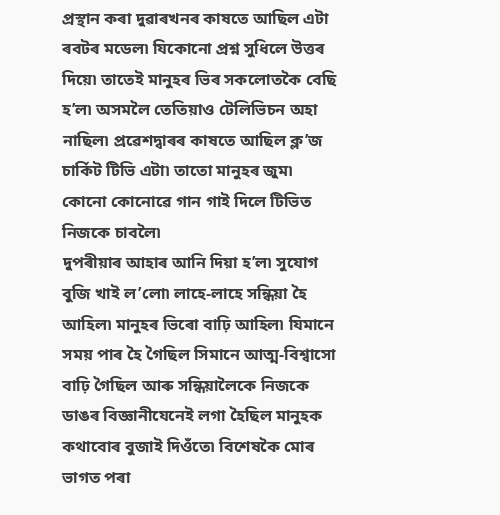প্ৰস্থান কৰা দুৱাৰখনৰ কাষতে আছিল এটা ৰবটৰ মডেল৷ যিকোনো প্ৰশ্ন সুধিলে উত্তৰ দিয়ে৷ তাতেই মানুহৰ ভিৰ সকলোতকৈ বেছি হ’ল৷ অসমলৈ তেতিয়াও টেলিভিচন অহা নাছিল৷ প্ৰৱেশদ্বাৰৰ কাষতে আছিল ক্ল’জ চাৰ্কিট টিভি এটা৷ তাতো মানুহৰ জুম৷ কোনো কোনোৱে গান গাই দিলে টিভিত নিজকে চাবলৈ৷
দুপৰীয়াৰ আহাৰ আনি দিয়া হ’ল৷ সুযোগ বুজি খাই ল’লো৷ লাহে-লাহে সন্ধিয়া হৈ আহিল৷ মানুহৰ ভিৰো বাঢ়ি আহিল৷ যিমানে সময় পাৰ হৈ গৈছিল সিমানে আত্ম-বিশ্বাসো বাঢ়ি গৈছিল আৰু সন্ধিয়ালৈকে নিজকে ডাঙৰ বিজ্ঞানীযেনেই লগা হৈছিল মানুহক কথাবোৰ বুজাই দিওঁতে৷ বিশেষকৈ মোৰ ভাগত পৰা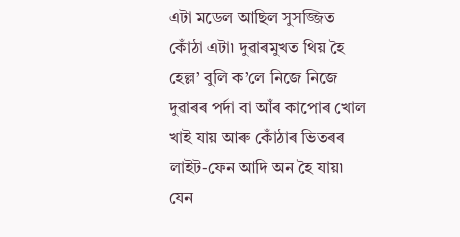এটা মডেল আছিল সুসজ্জিত কোঁঠা এটা৷ দুৱাৰমুখত থিয় হৈ হেল্ল’ বুলি ক’লে নিজে নিজে দুৱাৰৰ পৰ্দা বা আঁৰ কাপোৰ খোল খাই যায় আৰু কোঁঠাৰ ভিতৰৰ লাইট-ফেন আদি অন হৈ যায়৷ যেন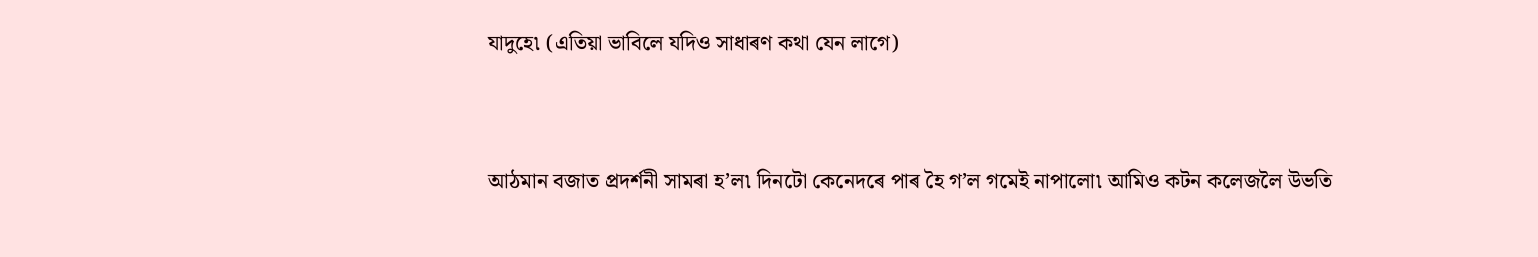যাদুহে৷ (এতিয়া ভাবিলে যদিও সাধাৰণ কথা যেন লাগে)


আঠমান বজাত প্ৰদৰ্শনী সামৰা হ’ল৷ দিনটো কেনেদৰে পাৰ হৈ গ’ল গমেই নাপালো৷ আমিও কটন কলেজলৈ উভতি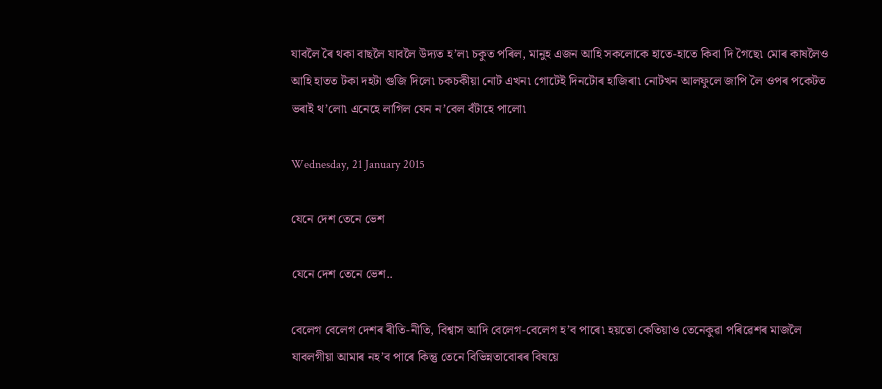যাবলৈ ৰৈ থকা বাছলৈ যাবলৈ উদ্যত হ’ল৷ চকুত পৰিল, মানুহ এজন আহি সকলোকে হাতে-হাতে কিবা দি গৈছে৷ মোৰ কাষলৈও আহি হাতত টকা দহটা গুজি দিলে৷ চকচকীয়া নোট এখন৷ গোটেই দিনটোৰ হাজিৰা৷ নোটখন আলফুলে জাপি লৈ ওপৰ পকেটত ভৰাই থ’লো৷ এনেহে লাগিল যেন ন’বেল বঁটাহে পালো৷

Wednesday, 21 January 2015

যেনে দেশ তেনে ভেশ

যেনে দেশ তেনে ভেশ..

বেলেগ বেলেগ দেশৰ ৰীতি-নীতি, বিশ্বাস আদি বেলেগ-বেলেগ হ’ব পাৰে৷ হয়তো কেতিয়াও তেনেকুৱা পৰিৱেশৰ মাজলৈ যাবলগীয়া আমাৰ নহ’ব পাৰে কিন্তু তেনে বিভিন্নতাবোৰৰ বিষয়ে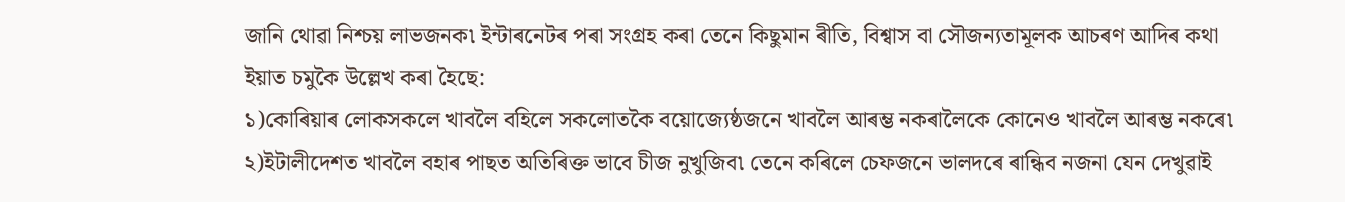জানি থোৱা নিশ্চয় লাভজনক৷ ইন্টাৰনেটৰ পৰা সংগ্ৰহ কৰা তেনে কিছুমান ৰীতি, বিশ্বাস বা সৌজন্যতামূলক আচৰণ আদিৰ কথা ইয়াত চমুকৈ উল্লেখ কৰা হৈছে:
১)কোৰিয়াৰ লোকসকলে খাবলৈ বহিলে সকলোতকৈ বয়োজ্যেষ্ঠজনে খাবলৈ আৰম্ভ নকৰালৈকে কোনেও খাবলৈ আৰম্ভ নকৰে৷
২)ইটালীদেশত খাবলৈ বহাৰ পাছত অতিৰিক্ত ভাবে চীজ নুখুজিব৷ তেনে কৰিলে চেফজনে ভালদৰে ৰান্ধিব নজনা যেন দেখুৱাই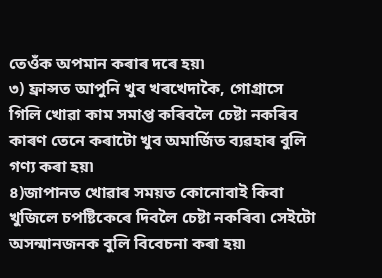তেওঁক অপমান কৰাৰ দৰে হয়৷
৩) ফ্ৰান্সত আপুনি খুব খৰখেদাকৈ, গোগ্ৰাসে গিলি খোৱা কাম সমাপ্ত কৰিবলৈ চেষ্টা নকৰিব কাৰণ তেনে কৰাটো খুব অমাৰ্জিত ব্যৱহাৰ বুলি গণ্য কৰা হয়৷
৪)জাপানত খোৱাৰ সময়ত কোনোবাই কিবা খুজিলে চপষ্টিকেৰে দিবলৈ চেষ্টা নকৰিব৷ সেইটো অসন্মানজনক বুলি বিবেচনা কৰা হয়৷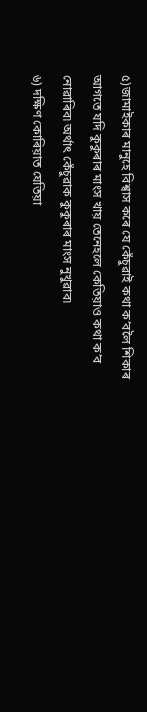৫)জামাইকাৰ মানুহে বিশ্বাস কৰে যে কেঁচুৱাই কথা ক’বলৈ শিকাৰ আগতে যদি কুকুৰাৰ মাংস খায় তেনেহলে কেতিয়াও কথা ক’ব নোৱাৰিব৷ অৰ্থাৎ কেঁচুৱাক কুকুৰাৰ মাংস নুখুৱাব৷
৬) দক্ষিণ কোৰিয়াত যেতিয়া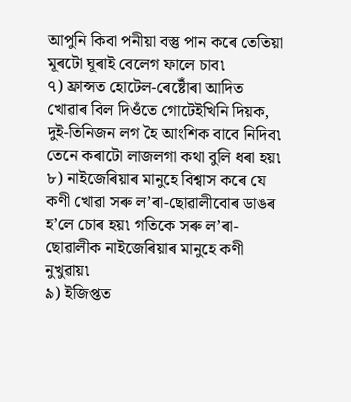আপুনি কিবা পনীয়া বস্তু পান কৰে তেতিয়া মূৰটো ঘূৰাই বেলেগ ফালে চাব৷
৭) ফ্ৰান্সত হোটেল-ৰেষ্টোঁৰা আদিত খোৱাৰ বিল দিওঁতে গোটেইখিনি দিয়ক, দুই-তিনিজন লগ হৈ আংশিক বাবে নিদিব৷ তেনে কৰাটো লাজলগা কথা বুলি ধৰা হয়৷
৮) নাইজেৰিয়াৰ মানুহে বিশ্বাস কৰে যে কণী খোৱা সৰু ল’ৰা-ছোৱালীবোৰ ডাঙৰ হ’লে চোৰ হয়৷ গতিকে সৰু ল’ৰা-ছোৱালীক নাইজেৰিয়াৰ মানুহে কণী নুখুৱায়৷
৯) ইজিপ্তত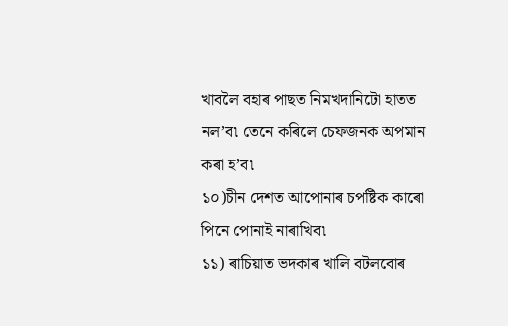খাবলৈ বহাৰ পাছত নিমখদানিটো হাতত নল’ব৷ তেনে কৰিলে চেফজনক অপমান কৰা হ’ব৷
১০)চীন দেশত আপোনাৰ চপষ্টিক কাৰো পিনে পোনাই নাৰাখিব৷
১১) ৰাচিয়াত ভদকাৰ খালি বটলবোৰ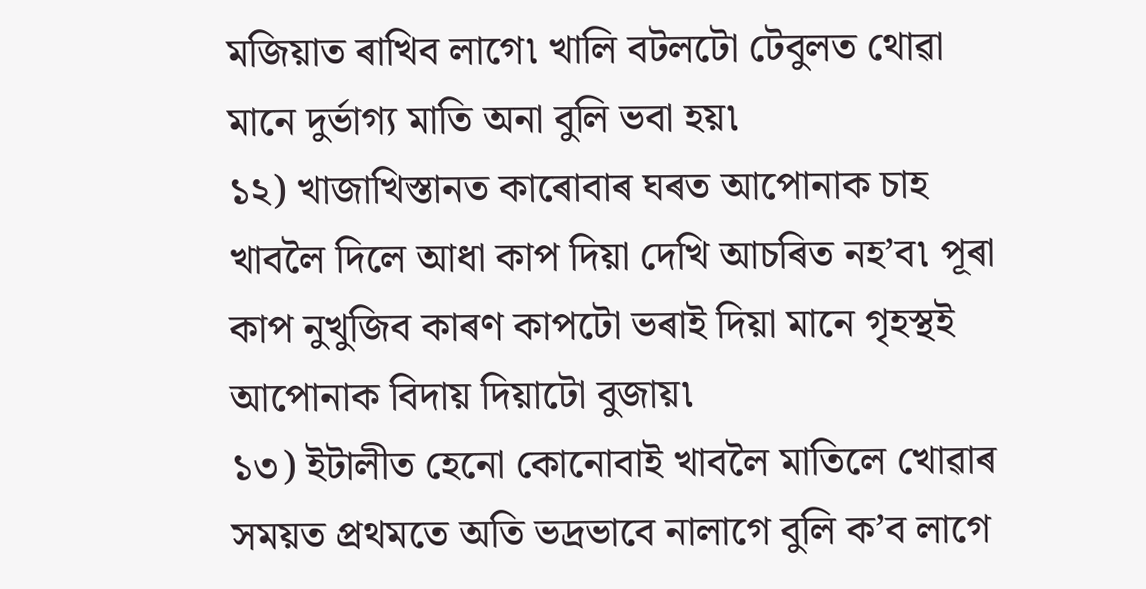মজিয়াত ৰাখিব লাগে৷ খালি বটলটো টেবুলত থোৱা মানে দুৰ্ভাগ্য মাতি অনা বুলি ভবা হয়৷
১২) খাজাখিস্তানত কাৰোবাৰ ঘৰত আপোনাক চাহ খাবলৈ দিলে আধা কাপ দিয়া দেখি আচৰিত নহ’ব৷ পূৰা কাপ নুখুজিব কাৰণ কাপটো ভৰাই দিয়া মানে গৃহস্থই আপোনাক বিদায় দিয়াটো বুজায়৷
১৩) ইটালীত হেনো কোনোবাই খাবলৈ মাতিলে খোৱাৰ সময়ত প্ৰথমতে অতি ভদ্ৰভাবে নালাগে বুলি ক’ব লাগে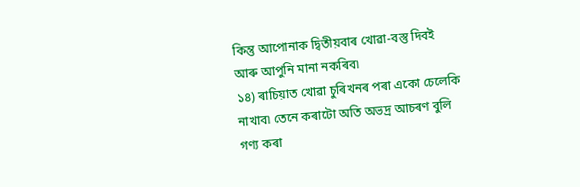কিন্তু আপোনাক দ্বিতীয়বাৰ খোৱা-বস্তু দিবই আৰু আপুনি মানা নকৰিব৷
১৪) ৰাচিয়াত খোৱা চুৰিখনৰ পৰা একো চেলেকি নাখাব৷ তেনে কৰাটো অতি অভদ্ৰ আচৰণ বুলি গণ্য কৰা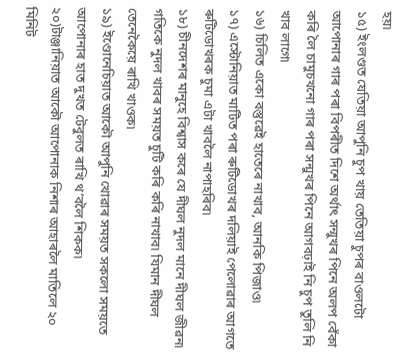হয়৷
১৫) ইংলণ্ডত যেতিয়া আপুনি চুপ খায় তেতিয়া চুপৰ বাওলটো আপোনাৰ গাৰ পৰা বিপৰীত দিশে অৰ্থাৎ সন্মুখৰ পিনে অলপ বেঁকা কৰি লৈ চামুচখনো গাৰ পৰা সন্মুখৰ পিনে আগবঢ়াই নি চুপ তুলি নি খাব লাগে৷
১৬) চিলিত একো বস্তুৱেই হাতেৰে নাখাব, আনকি পিজাও৷
১৭) এস্টোনিয়াত মাটিত পৰা ৰুটিডোখৰ দলিয়াই পেলোৱাৰ আগতে ৰুটিডোখৰক চুমা এটা খাবলৈ নাপাহৰিব৷
১৮) চীনদেশৰ মানুহে বিশ্বাস কৰে যে দীঘল নুদল মানে দীঘল জীৱন৷ গতিকে নুদল খাবৰ সময়ত চুটি কৰি কৰি নাখাব৷ যিমান দীঘল তেনেকৈয়ে ৰাখি খাওক৷
১৯) ইণ্ডোনেচিয়াত আকৌ আপুনি খোৱাৰ সময়ত সকলো সময়তে আপোনাৰ হাত দুখত টেবুলত ৰাখি থ’বলৈ শিকক৷
২০)টাঞ্জানিয়াত আকৌ আপোনাক নিশাৰ আহাৰলৈ মাতিলে ২০ মিনিট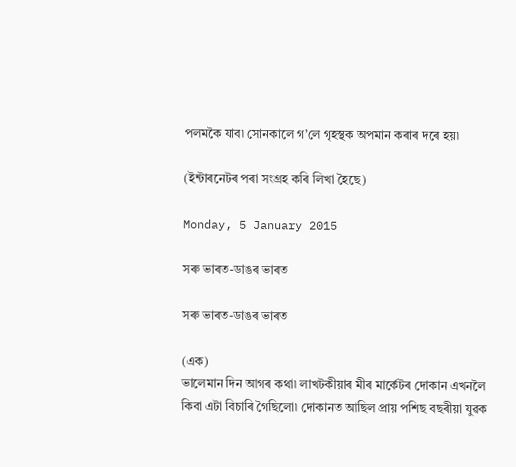পলমকৈ যাব৷ সোনকালে গ’লে গৃহস্থক অপমান কৰাৰ দৰে হয়৷

(ইন্টাৰনেটৰ পৰা সংগ্ৰহ কৰি লিখা হৈছে)

Monday, 5 January 2015

সৰু ভাৰত-ডাঙৰ ভাৰত

সৰু ভাৰত-ডাঙৰ ভাৰত

(এক)
ভালেমান দিন আগৰ কথা৷ লাখটকীয়াৰ মীৰ মাৰ্কেটৰ দোকান এখনলৈ কিবা এটা বিচাৰি গৈছিলো৷ দোকানত আছিল প্ৰায় পশিছ বছৰীয়া যুৱক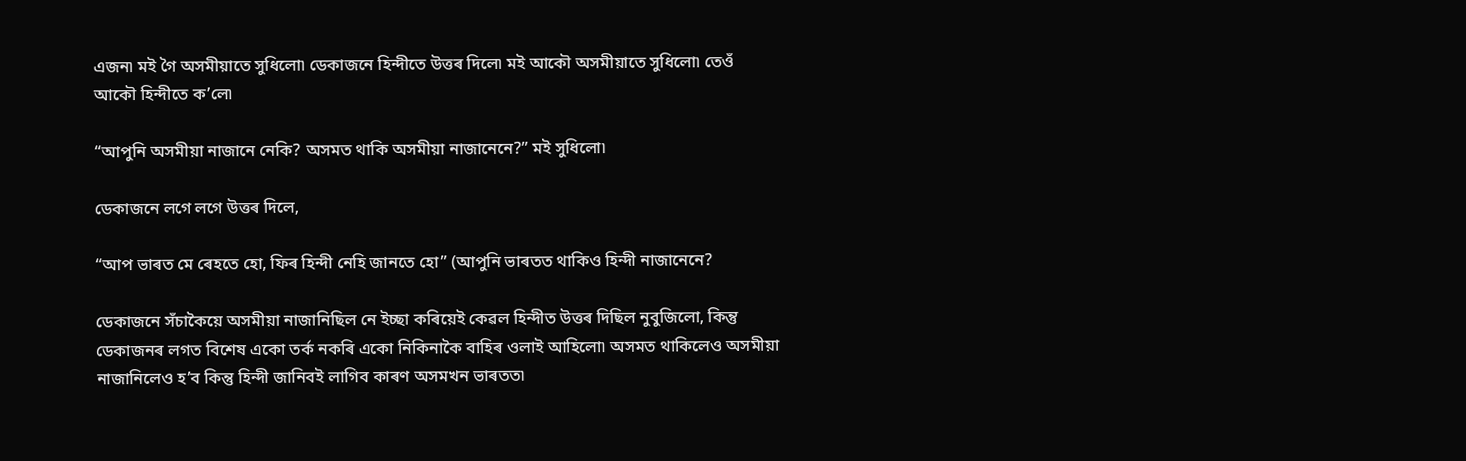এজন৷ মই গৈ অসমীয়াতে সুধিলো৷ ডেকাজনে হিন্দীতে উত্তৰ দিলে৷ মই আকৌ অসমীয়াতে সুধিলো৷ তেওঁ আকৌ হিন্দীতে ক’লে৷

“আপুনি অসমীয়া নাজানে নেকি? অসমত থাকি অসমীয়া নাজানেনে?” মই সুধিলো৷

ডেকাজনে লগে লগে উত্তৰ দিলে,

“আপ ভাৰত মে ৰেহতে হো, ফিৰ হিন্দী নেহি জানতে হো” (আপুনি ভাৰতত থাকিও হিন্দী নাজানেনে?

ডেকাজনে সঁচাকৈয়ে অসমীয়া নাজানিছিল নে ইচ্ছা কৰিয়েই কেৱল হিন্দীত উত্তৰ দিছিল নুবুজিলো, কিন্তু ডেকাজনৰ লগত বিশেষ একো তৰ্ক নকৰি একো নিকিনাকৈ বাহিৰ ওলাই আহিলো৷ অসমত থাকিলেও অসমীয়া নাজানিলেও হ’ব কিন্তু হিন্দী জানিবই লাগিব কাৰণ অসমখন ভাৰতত৷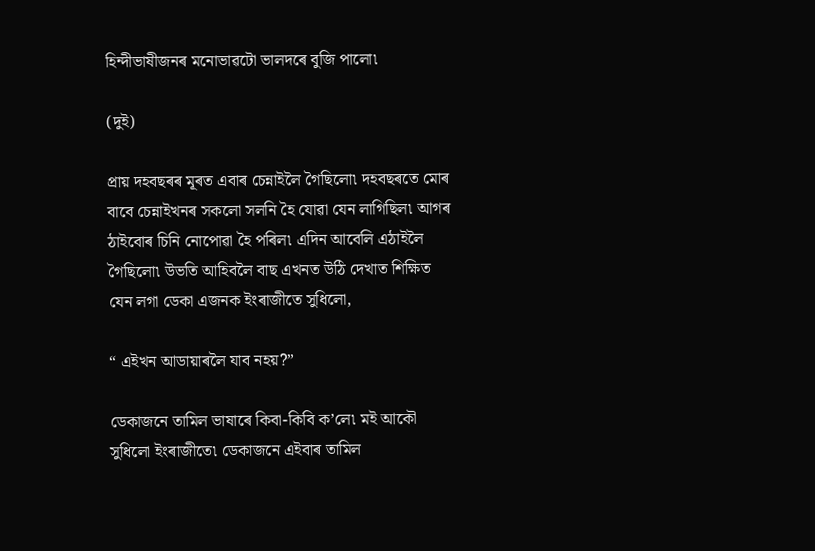হিন্দীভাষীজনৰ মনোভাৱটো ভালদৰে বুজি পালো৷

(দুই)

প্ৰায় দহবছৰৰ মূৰত এবাৰ চেন্নাইলৈ গৈছিলো৷ দহবছৰতে মোৰ বাবে চেন্নাইখনৰ সকলো সলনি হৈ যোৱা যেন লাগিছিল৷ আগৰ ঠাইবোৰ চিনি নোপোৱা হৈ পৰিল৷ এদিন আবেলি এঠাইলৈ গৈছিলো৷ উভতি আহিবলৈ বাছ এখনত উঠি দেখাত শিক্ষিত যেন লগা ডেকা এজনক ইংৰাজীতে সুধিলো,

“ এইখন আডায়াৰলৈ যাব নহয়?”

ডেকাজনে তামিল ভাষাৰে কিবা-কিবি ক’লে৷ মই আকৌ সুধিলো ইংৰাজীতে৷ ডেকাজনে এইবাৰ তামিল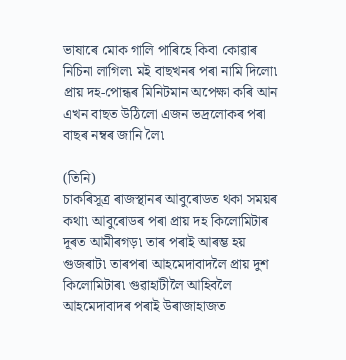ভাষাৰে মোক গালি পাৰিহে কিবা কোৱাৰ নিচিনা লাগিল৷ মই বাছখনৰ পৰা নামি দিলো৷ প্ৰায় দহ-পোন্ধৰ মিনিটমান অপেক্ষা কৰি আন এখন বাছত উঠিলো এজন ভদ্ৰলোকৰ পৰা বাছৰ নম্বৰ জানি লৈ৷

(তিনি)
চাকৰিসূত্ৰ ৰাজস্থানৰ আবুৰোডত থকা সময়ৰ কথা৷ আবুৰোডৰ পৰা প্ৰায় দহ কিলোমিটাৰ দূৰত আমীৰগড়৷ তাৰ পৰাই আৰম্ভ হয় গুজৰাট৷ তাৰপৰা আহমেদাবাদলৈ প্ৰায় দুশ কিলোমিটাৰ৷ গুৱাহাটীলৈ আহিবলৈ আহমেদাবাদৰ পৰাই উৰাজাহাজত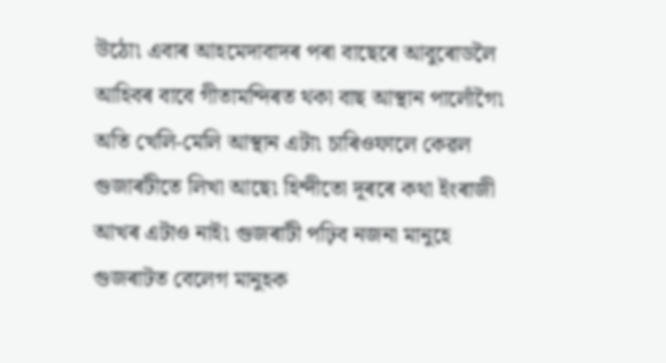উঠো৷ এবাৰ আহমেদাবাদৰ পৰা বাছেৰে আবুৰোডলৈ আহিবৰ বাবে গীতামন্দিৰত থকা বাছ আস্থান পালোঁগৈ৷ অতি খেলি-মেলি আস্থান এটা৷ চাৰিওফালে কেৱল গুজাৰটীতে লিখা আছে৷ হিন্দীতো দূৰৰে কথা ইংৰাজী আখৰ এটাও নাই৷ গুজৰাটী পঢ়িব নজনা মানুহে গুজৰাটত বেলেগ মানুহক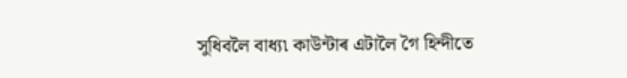সুধিবলৈ বাধ্য৷ কাউন্টাৰ এটালৈ গৈ হিন্দীতে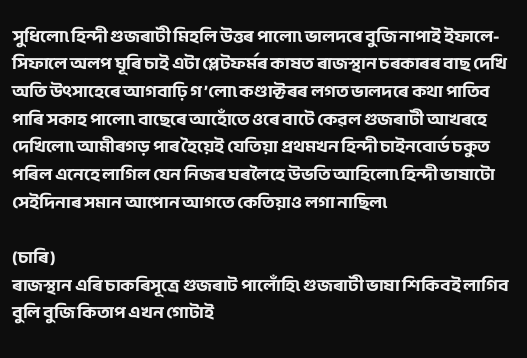সুধিলো৷ হিন্দী গুজৰাটী মিহলি উত্তৰ পালো৷ ভালদৰে বুজি নাপাই ইফালে-সিফালে অলপ ঘূৰি চাই এটা প্লেটফৰ্মৰ কাষত ৰাজস্থান চৰকাৰৰ বাছ দেখি অতি উৎসাহেৰে আগবাঢ়ি গ’লো৷ কণ্ডাক্টৰৰ লগত ভালদৰে কথা পাতিব পাৰি সকাহ পালো৷ বাছেৰে আহোঁতে ওৰে বাটে কেৱল গুজৰাটী আখৰহে দেখিলো৷ আমীৰগড় পাৰ হৈয়েই যেতিয়া প্ৰথমখন হিন্দী চাইনবোৰ্ড চকুত পৰিল এনেহে লাগিল যেন নিজৰ ঘৰলৈহে উভতি আহিলো৷ হিন্দী ভাষাটো সেইদিনাৰ সমান আপোন আগতে কেতিয়াও লগা নাছিল৷

(চাৰি)
ৰাজস্থান এৰি চাকৰিসূত্ৰে গুজৰাট পালোঁহি৷ গুজৰাটী ভাষা শিকিবই লাগিব বুলি বুজি কিতাপ এখন গোটাই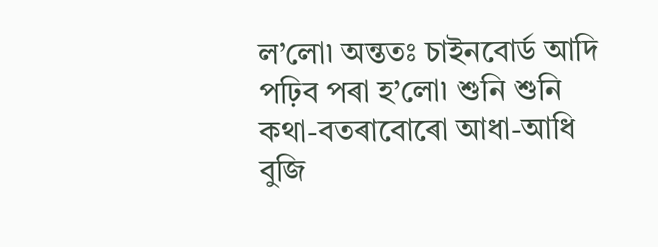ল’লো৷ অন্ততঃ চাইনবোৰ্ড আদি পঢ়িব পৰা হ’লো৷ শুনি শুনি কথা-বতৰাবোৰো আধা-আধি বুজি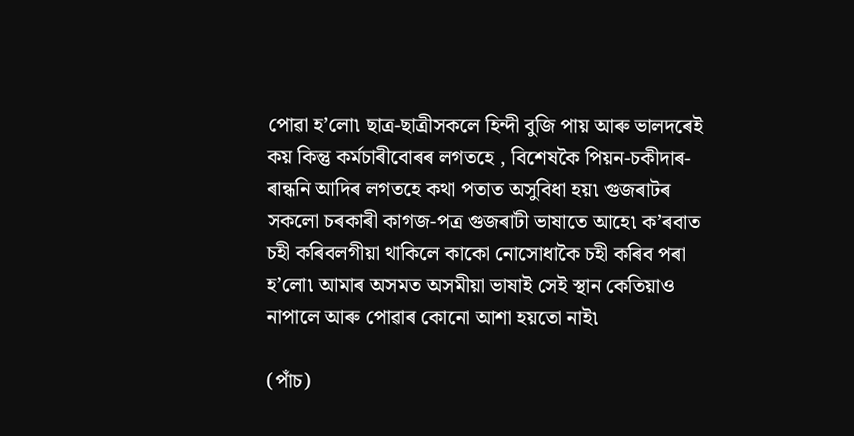পোৱা হ’লো৷ ছাত্ৰ-ছাত্ৰীসকলে হিন্দী বুজি পায় আৰু ভালদৰেই কয় কিন্তু কৰ্মচাৰীবোৰৰ লগতহে , বিশেষকৈ পিয়ন-চকীদাৰ-ৰান্ধনি আদিৰ লগতহে কথা পতাত অসুবিধা হয়৷ গুজৰাটৰ সকলো চৰকাৰী কাগজ-পত্ৰ গুজৰাটী ভাষাতে আহে৷ ক’ৰবাত চহী কৰিবলগীয়া থাকিলে কাকো নোসোধাকৈ চহী কৰিব পৰা হ’লো৷ আমাৰ অসমত অসমীয়া ভাষাই সেই স্থান কেতিয়াও নাপালে আৰু পোৱাৰ কোনো আশা হয়তো নাই৷

(পাঁচ)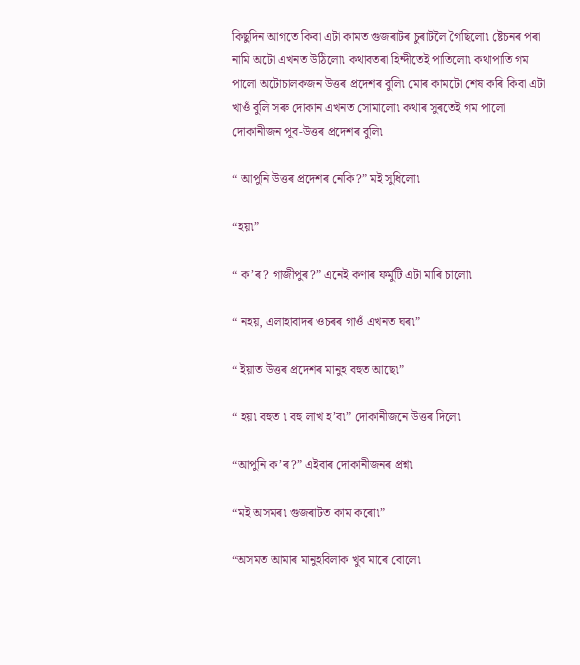কিছুদিন আগতে কিবা এটা কামত গুজৰাটৰ চুৰাটলৈ গৈছিলো৷ ষ্টেচনৰ পৰা নামি অটো এখনত উঠিলো৷ কথাবতৰা হিন্দীতেই পাতিলো৷ কথাপাতি গম পালো অটোচালকজন উত্তৰ প্ৰদেশৰ বুলি৷ মোৰ কামটো শেষ কৰি কিবা এটা খাওঁ বুলি সৰু দোকান এখনত সোমালো৷ কথাৰ সুৰতেই গম পালো দোকানীজন পূব-উত্তৰ প্ৰদেশৰ বুলি৷

“ আপুনি উত্তৰ প্ৰদেশৰ নেকি?” মই সুধিলো৷

“হয়৷”

“ ক’ৰ? গাজীপুৰ?” এনেই কণাৰ ফৰ্মুটি এটা মাৰি চালো৷

“ নহয়, এলাহাবাদৰ ওচৰৰ গাওঁ এখনত ঘৰ৷”

“ ইয়াত উত্তৰ প্ৰদেশৰ মানুহ বহুত আছে৷”

“ হয়৷ বহুত ৷ বহু লাখ হ’ব৷” দোকানীজনে উত্তৰ দিলে৷

“আপুনি ক’ৰ?” এইবাৰ দোকানীজনৰ প্ৰশ্ন৷

“মই অসমৰ৷ গুজৰাটত কাম কৰো৷”

“অসমত আমাৰ মানুহবিলাক খুব মাৰে বোলে৷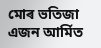মোৰ ভতিজা এজন আৰ্মিত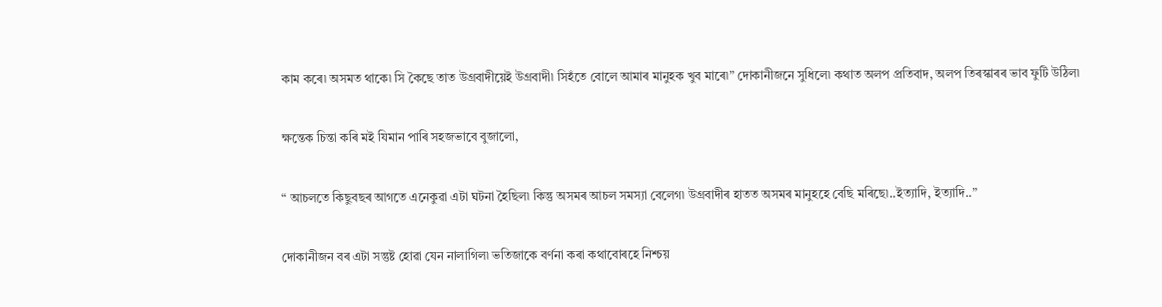কাম কৰে৷ অসমত থাকে৷ সি কৈছে তাত উগ্ৰবাদীয়েই উগ্ৰবাদী৷ সিহঁতে বোলে আমাৰ মানুহক খুব মাৰে৷” দোকানীজনে সুধিলে৷ কথাত অলপ প্ৰতিবাদ, অলপ তিৰস্কাৰৰ ভাব ফুটি উঠিল৷

ক্ষন্তেক চিন্তা কৰি মই যিমান পাৰি সহজভাবে বুজালো,

“ আচলতে কিছুবছৰ আগতে এনেকুৱা এটা ঘটনা হৈছিল৷ কিন্তু অসমৰ আচল সমস্যা বেলেগ৷ উগ্ৰবাদীৰ হাতত অসমৰ মানুহহে বেছি মৰিছে৷..ইত্যাদি, ইত্যাদি..”

দোকানীজন বৰ এটা সন্তুষ্ট হোৱা যেন নালাগিল৷ ভতিজাকে বৰ্ণনা কৰা কথাবোৰহে নিশ্চয়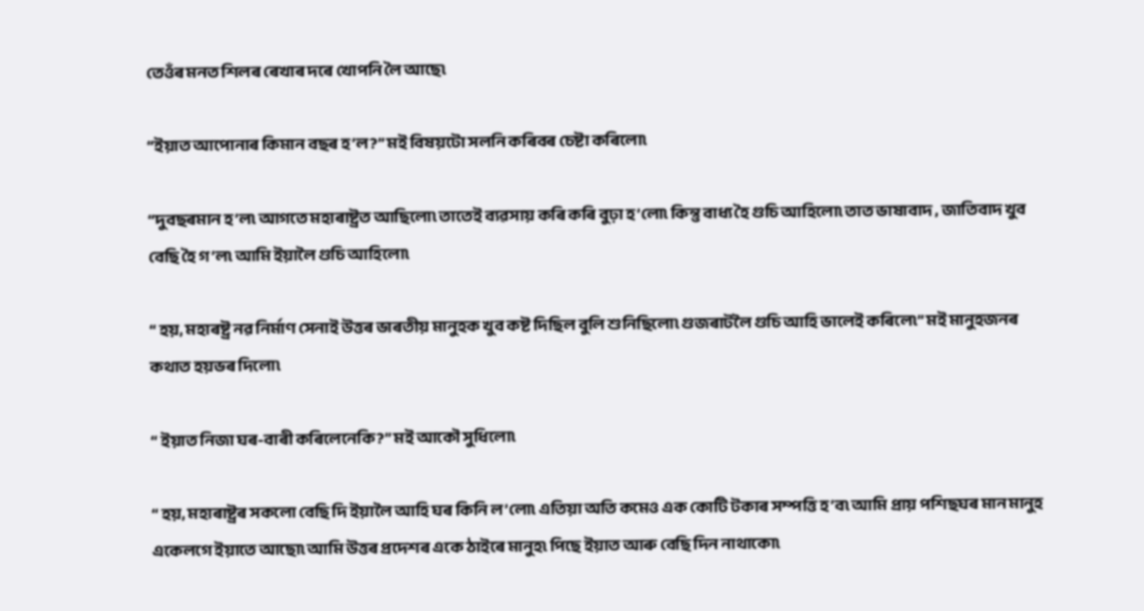তেওঁৰ মনত শিলৰ ৰেখাৰ দৰে খোপনি লৈ আছে৷

“ইয়াত আপোনাৰ কিমান বছৰ হ’ল?” মই বিষয়টো সলনি কৰিবৰ চেষ্টা কৰিলো৷

“দুবছৰমান হ’ল৷ আগতে মহাৰাষ্ট্ৰত আছিলো৷ তাতেই ব্যৱসায় কৰি কৰি বুঢ়া হ’লো৷ কিন্তু বাধ্য হৈ গুচি আহিলো৷ তাত ভাষাবাদ , জাতিবাদ খুব বেছি হৈ গ’ল৷ আমি ইয়ালৈ গুচি আহিলো৷

“ হয়, মহাৰষ্ট্ৰ নৱ নিৰ্মাণ সেনাই উত্তৰ ভাৰতীয় মানুহক খুব কষ্ট দিছিল বুলি শুনিছিলো৷ গুজৰাটলৈ গুচি আহি ভালেই কৰিলে৷” মই মানুহজনৰ কথাত হয়ভৰ দিলো৷

“ ইয়াত নিজা ঘৰ-বাৰী কৰিলেনেকি?” মই আকৌ সুধিলো৷

“ হয়, মহাৰাষ্ট্ৰৰ সকলো বেছি দি ইয়ালৈ আহি ঘৰ কিনি ল’লো৷ এতিয়া অতি কমেও এক কোটি টকাৰ সম্পত্তি হ’ব৷ আমি প্ৰায় পশিছঘৰ মান মানুহ একেলগে ইয়াতে আছো৷ আমি উত্তৰ প্ৰদেশৰ একে ঠাইৰে মানুহ৷ পিছে ইয়াত আৰু বেছি দিন নাথাকো৷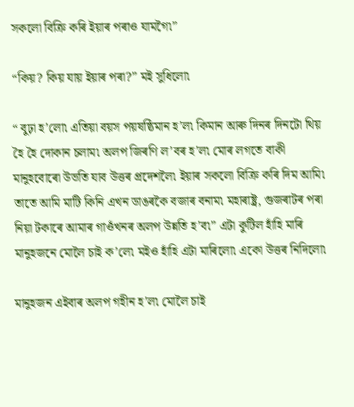সকলো বিক্ৰি কৰি ইয়াৰ পৰাও যামগৈ৷”

“কিয়? কিয় যায় ইয়াৰ পৰা?” মই সুধিলো৷

“ বুঢ়া হ’লো৷ এতিয়া বয়স পয়ষষ্ঠিমান হ’ল৷ কিমান আৰু দিনৰ দিনটো থিয় হৈ হৈ দোকান চলাম৷ অলপ জিৰণি ল’বৰ হ’ল৷ মোৰ লগতে বাকী মানুহবোৰো উভতি যাব উত্তৰ প্ৰদেশলৈ৷ ইয়াৰ সকলো বিক্ৰি কৰি দিম আমি৷ তাতে আমি মাটি কিনি এখন ডাঙৰকৈ বজাৰ বনাম৷ মহাৰাষ্ট্ৰ, গুজৰাটৰ পৰা নিয়া টকাৰে আমাৰ গাওঁখনৰ অলপ উন্নতি হ’ব৷” এটা কুটিল হাঁহি মাৰি মানুহজনে মোলৈ চাই ক’লে৷ মইও হাঁহি এটা মাৰিলো৷ একো উত্তৰ নিদিলো৷

মানুহজন এইবাৰ অলপ গহীন হ’ল৷ মোলৈ চাই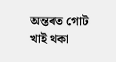অন্তৰত গোট খাই থকা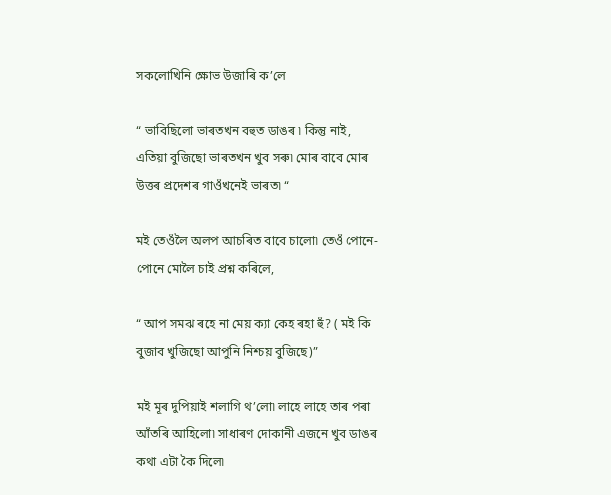সকলোখিনি ক্ষোভ উজাৰি ক’লে

“ ভাবিছিলো ভাৰতখন বহুত ডাঙৰ ৷ কিন্তু নাই, এতিয়া বুজিছো ভাৰতখন খুব সৰু৷ মোৰ বাবে মোৰ উত্তৰ প্ৰদেশৰ গাওঁখনেই ভাৰত৷ “

মই তেওঁলৈ অলপ আচৰিত বাবে চালো৷ তেওঁ পোনে-পোনে মোলৈ চাই প্ৰশ্ন কৰিলে,

“ আপ সমঝ ৰহে না মেয় ক্যা কেহ ৰহা হুঁ? ( মই কি বুজাব খুজিছো আপুনি নিশ্চয় বুজিছে)”

মই মূৰ দুপিয়াই শলাগি থ’লো৷ লাহে লাহে তাৰ পৰা আঁতৰি আহিলো৷ সাধাৰণ দোকানী এজনে খুব ডাঙৰ কথা এটা কৈ দিলে৷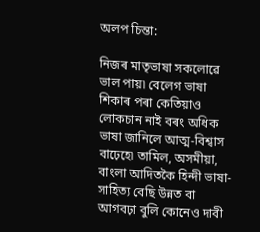অলপ চিন্তা:

নিজৰ মাতৃভাষা সকলোৱে ভাল পায়৷ বেলেগ ভাষা শিকাৰ পৰা কেতিয়াও লোকচান নাই বৰং অধিক ভাষা জানিলে আত্ম-বিশ্বাস বাঢ়েহে৷ তামিল, অসমীয়া, বাংলা আদিতকৈ হিন্দী ভাষা-সাহিত্য বেছি উন্নত বা আগবঢ়া বুলি কোনেও দাবী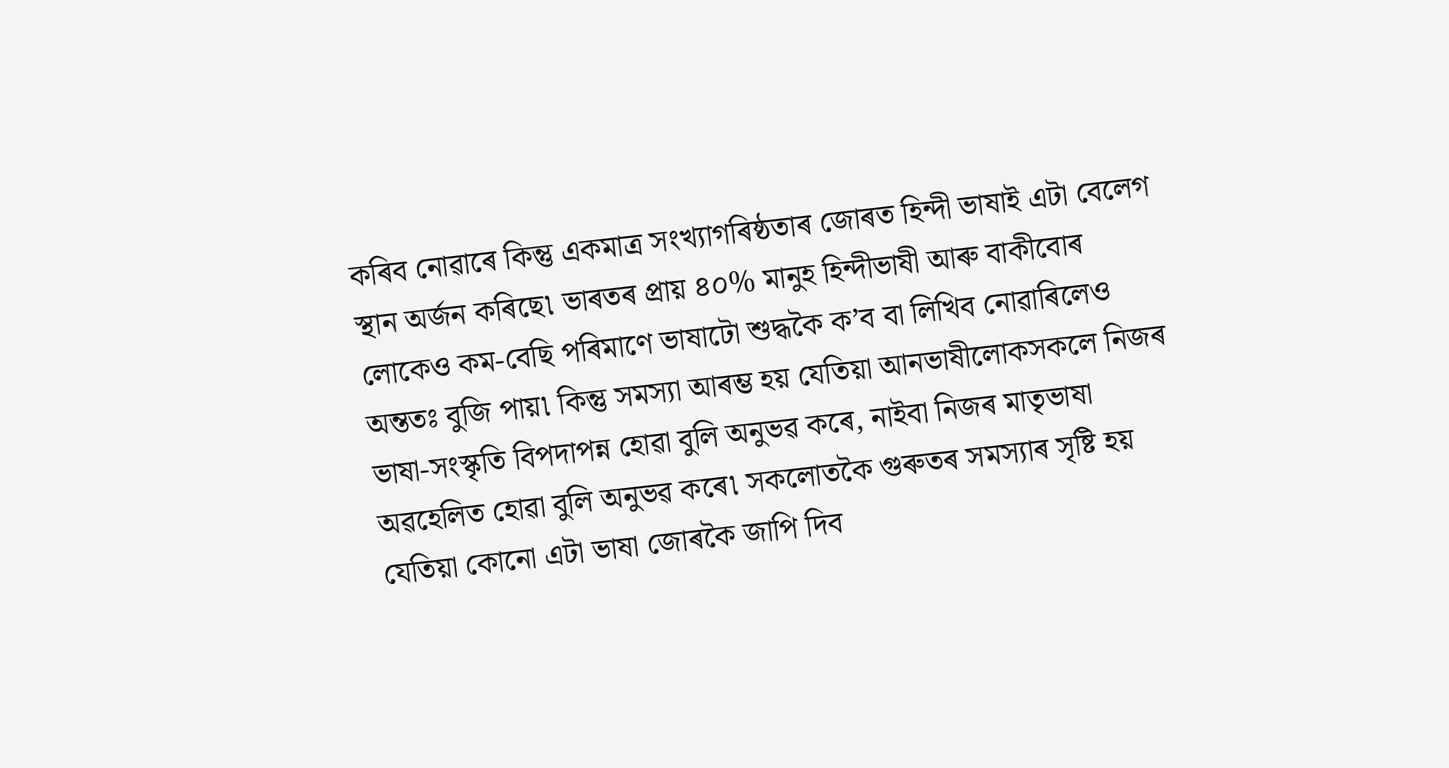কৰিব নোৱাৰে কিন্তু একমাত্ৰ সংখ্যাগৰিষ্ঠতাৰ জোৰত হিন্দী ভাষাই এটা বেলেগ স্থান অৰ্জন কৰিছে৷ ভাৰতৰ প্ৰায় ৪০% মানুহ হিন্দীভাষী আৰু বাকীবোৰ লোকেও কম-বেছি পৰিমাণে ভাষাটো শুদ্ধকৈ ক’ব বা লিখিব নোৱাৰিলেও অন্ততঃ বুজি পায়৷ কিন্তু সমস্যা আৰম্ভ হয় যেতিয়া আনভাষীলোকসকলে নিজৰ ভাষা-সংস্কৃতি বিপদাপন্ন হোৱা বুলি অনুভৱ কৰে, নাইবা নিজৰ মাতৃভাষা অৱহেলিত হোৱা বুলি অনুভৱ কৰে৷ সকলোতকৈ গুৰুতৰ সমস্যাৰ সৃষ্টি হয় যেতিয়া কোনো এটা ভাষা জোৰকৈ জাপি দিব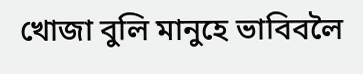খোজা বুলি মানুহে ভাবিবলৈ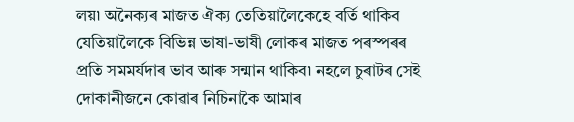লয়৷ অনৈক্যৰ মাজত ঐক্য তেতিয়ালৈকেহে বৰ্তি থাকিব যেতিয়ালৈকে বিভিন্ন ভাষা-ভাষী লোকৰ মাজত পৰস্পৰৰ প্ৰতি সমমৰ্যদাৰ ভাব আৰু সন্মান থাকিব৷ নহলে চুৰাটৰ সেই দোকানীজনে কোৱাৰ নিচিনাকৈ আমাৰ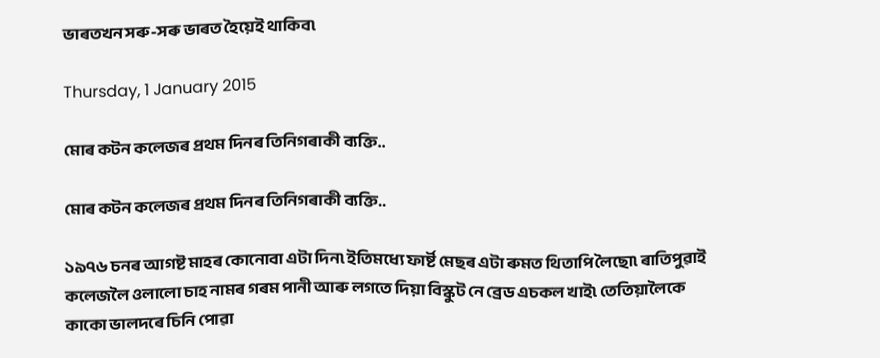ভাৰতখন সৰু-সৰু ভাৰত হৈয়েই থাকিব৷

Thursday, 1 January 2015

মোৰ কটন কলেজৰ প্ৰথম দিনৰ তিনিগৰাকী ব্যক্তি..

মোৰ কটন কলেজৰ প্ৰথম দিনৰ তিনিগৰাকী ব্যক্তি..

১৯৭৬ চনৰ আগষ্ট মাহৰ কোনোবা এটা দিন৷ ইতিমধ্যে ফাৰ্ষ্ট মেছৰ এটা ৰুমত থিতাপি লৈছো৷ ৰাতিপুৱাই কলেজলৈ ওলালো চাহ নামৰ গৰম পানী আৰু লগতে দিয়া বিস্কুট নে ব্ৰেড এচকল খাই৷ তেতিয়ালৈকে কাকো ভালদৰে চিনি পোৱা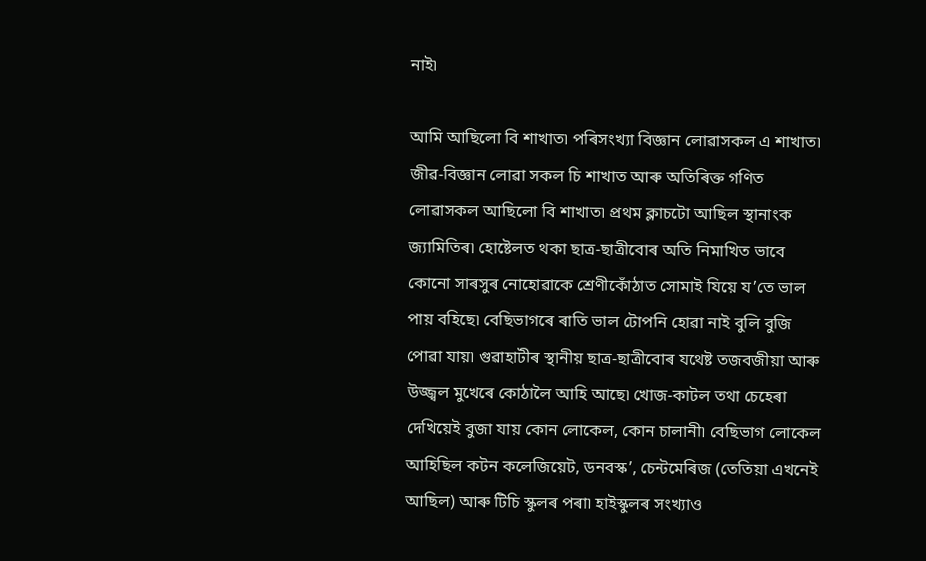নাই৷

আমি আছিলো বি শাখাত৷ পৰিসংখ্যা বিজ্ঞান লোৱাসকল এ শাখাত৷ জীৱ-বিজ্ঞান লোৱা সকল চি শাখাত আৰু অতিৰিক্ত গণিত লোৱাসকল আছিলো বি শাখাত৷ প্ৰথম ক্লাচটো আছিল স্থানাংক জ্যামিতিৰ৷ হোষ্টেলত থকা ছাত্ৰ-ছাত্ৰীবোৰ অতি নিমাখিত ভাবে কোনো সাৰসুৰ নোহোৱাকে শ্ৰেণীকোঁঠাত সোমাই যিয়ে য’তে ভাল পায় বহিছে৷ বেছিভাগৰে ৰাতি ভাল টোপনি হোৱা নাই বুলি বুজি পোৱা যায়৷ গুৱাহাটীৰ স্থানীয় ছাত্ৰ-ছাত্ৰীবোৰ যথেষ্ট তজবজীয়া আৰু উজ্জ্বল মুখেৰে কোঠালৈ আহি আছে৷ খোজ-কাটল তথা চেহেৰা দেখিয়েই বুজা যায় কোন লোকেল, কোন চালানী৷ বেছিভাগ লোকেল আহিছিল কটন কলেজিয়েট, ডনবস্ক’, চেন্টমেৰিজ (তেতিয়া এখনেই আছিল) আৰু টিচি স্কুলৰ পৰা৷ হাইস্কুলৰ সংখ্যাও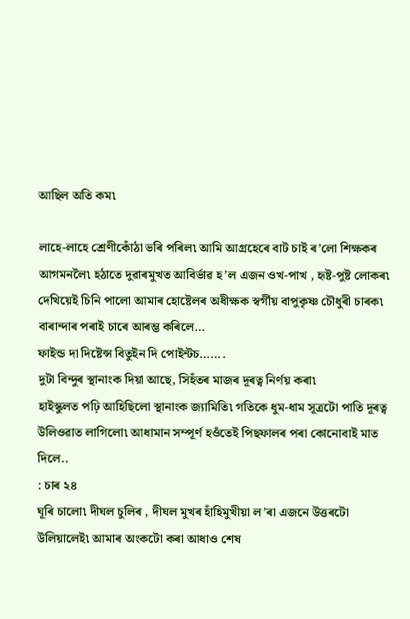আছিল অতি কম৷

লাহে-লাহে শ্ৰেণীকোঁঠা ভৰি পৰিল৷ আমি আগ্ৰহেৰে বাট চাই ৰ’লো শিক্ষকৰ আগমনলৈ৷ হঠাতে দুৱাৰমুখত আবিৰ্ভাৱ হ’ল এজন ওখ-পাখ , হৃষ্ট-পুষ্ট লোকৰ৷ দেখিয়েই চিনি পালো আমাৰ হোষ্টেলৰ অধীক্ষক স্বৰ্গীয় বাপুকৃষ্ণ চৌধুৰী চাৰক৷ বাৰান্দাৰ পৰাই চাৰে আৰম্ভ কৰিলে…
ফাইন্ড দা দিষ্টেন্স বিতুইন দি পোইন্টচ…….
দুটা বিন্দুৰ স্থানাংক দিয়া আছে, সিহঁতৰ মাজৰ দূৰত্ব নিৰ্ণয় কৰা৷
হাইস্কুলত পঢ়ি আহিছিলো স্থানাংক জ্যামিতি৷ গতিকে ধুম-ধাম সূত্ৰটো পাতি দূৰত্ব উলিওৱাত লাগিলো৷ আধামান সম্পূৰ্ণ হওঁতেই পিছফালৰ পৰা কোনোবাই মাত দিলে..
: চাৰ ২৪
ঘূৰি চালো৷ দীঘল চুলিৰ , দীঘল মুখৰ হাঁহিমুখীয়া ল’ৰা এজনে উত্তৰটো উলিয়ালেই৷ আমাৰ অংকটো কৰা আধাও শেষ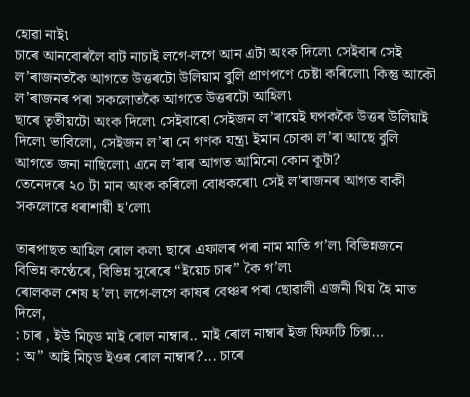হোৱা নাই৷
চাৰে আনবোৰলৈ বাট নাচাই লগে-লগে আন এটা অংক দিলে৷ সেইবাৰ সেই ল’ৰাজনতকৈ আগতে উত্তৰটো উলিয়াম বুলি প্ৰাণপণে চেষ্টা কৰিলো৷ কিন্তু আকৌ ল’ৰাজনৰ পৰা সকলোতকৈ আগতে উত্তৰটো আহিল৷
ছাৰে তৃতীয়টো অংক দিলে৷ সেইবাৰো সেইজন ল’ৰায়েই ঘপককৈ উত্তৰ উলিয়াই দিলে৷ ভাবিলো, সেইজন ল’ৰা নে গণক যন্ত্ৰ৷ ইমান চোকা ল’ৰা আছে বুলি আগতে জনা নাছিলো৷ এনে ল’ৰাৰ আগত আমিনো কোন কূটা?
তেনেদৰে ২০ টা মান অংক কৰিলো বোধকৰো৷ সেই ল'ৰাজনৰ আগত বাকী সকলোৱে ধৰাশায়ী হ'লো৷

তাৰপাছত আহিল ৰোল কল৷ ছাৰে এফালৰ পৰা নাম মাতি গ’ল৷ বিভিন্নজনে বিভিন্ন কণ্ঠেৰে, বিভিন্ন সুৰেৰে “ইয়েচ চাৰ” কৈ গ’ল৷
ৰোলকল শেষ হ’ল৷ লগে-লগে কাষৰ বেঞ্চৰ পৰা ছোৱালী এজনী থিয় হৈ মাত দিলে,
: চাৰ , ইউ মিচ্ড মাই ৰোল নাম্বাৰ.. মাই ৰোল নাম্বাৰ ইজ ফিফটি চিক্স…
: অ” আই মিচ্ড ইওৰ ৰোল নাম্বাৰ?... চাৰে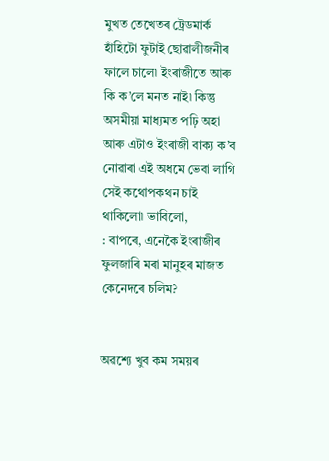মুখত তেখেতৰ ট্ৰেডমাৰ্ক হাঁহিটো ফুটাই ছোৱালীজনীৰ ফালে চালে৷ ইংৰাজীতে আৰু কি ক’লে মনত নাই৷ কিন্তু অসমীয়া মাধ্যমত পঢ়ি অহা আৰু এটাও ইংৰাজী বাক্য ক’ব নোৱাৰা এই অধমে ভেবা লাগি সেই কথোপকথন চাই থাকিলো৷ ভাবিলো,
: বাপৰে, এনেকৈ ইংৰাজীৰ ফুলজাৰি মৰা মানুহৰ মাজত কেনেদৰে চলিম?


অৱশ্যে খুব কম সময়ৰ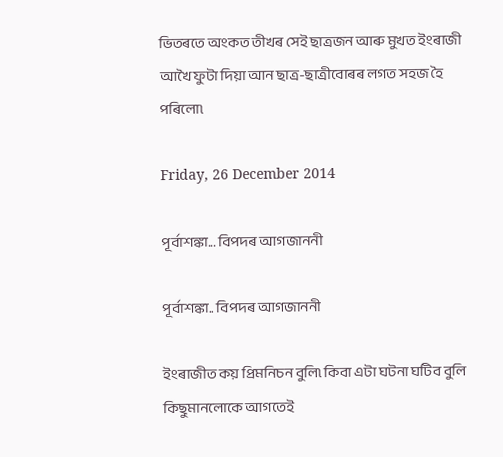ভিতৰতে অংকত তীখৰ সেই ছাত্ৰজন আৰু মুখত ইংৰাজী আখৈ ফুটা দিয়া আন ছাত্ৰ-ছাত্ৰীবোৰৰ লগত সহজ হৈ পৰিলো৷

Friday, 26 December 2014

পূৰ্বাশঙ্কা... বিপদৰ আগজাননী

পূৰ্বাশঙ্কা.. বিপদৰ আগজাননী

ইংৰাজীত কয় প্ৰিমনিচন বুলি৷ কিবা এটা ঘটনা ঘটিব বুলি কিছুমানলোকে আগতেই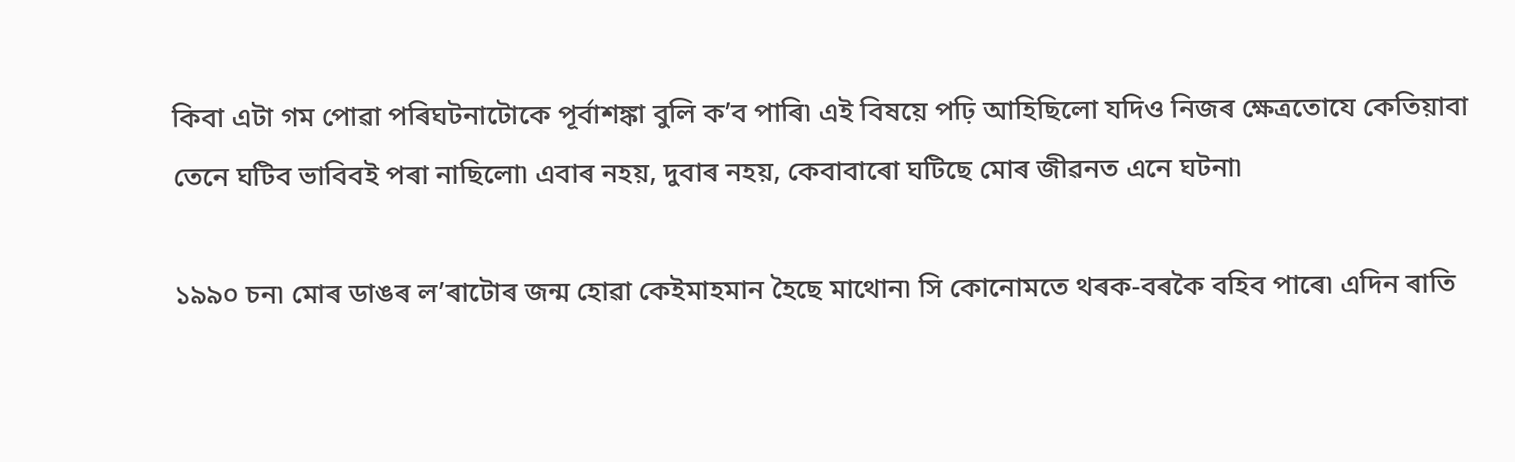কিবা এটা গম পোৱা পৰিঘটনাটোকে পূৰ্বাশঙ্কা বুলি ক’ব পাৰি৷ এই বিষয়ে পঢ়ি আহিছিলো যদিও নিজৰ ক্ষেত্ৰতোযে কেতিয়াবা তেনে ঘটিব ভাবিবই পৰা নাছিলো৷ এবাৰ নহয়, দুবাৰ নহয়, কেবাবাৰো ঘটিছে মোৰ জীৱনত এনে ঘটনা৷

১৯৯০ চন৷ মোৰ ডাঙৰ ল’ৰাটোৰ জন্ম হোৱা কেইমাহমান হৈছে মাথোন৷ সি কোনোমতে থৰক-বৰকৈ বহিব পাৰে৷ এদিন ৰাতি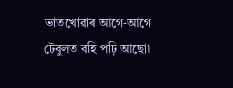ভাতখোৱাৰ আগে-আগে টেবুলত বহি পঢ়ি আছো৷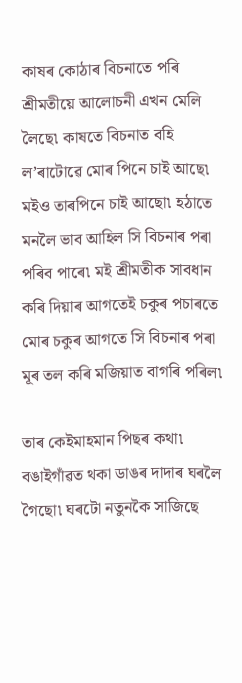কাষৰ কোঠাৰ বিচনাতে পৰি শ্ৰীমতীয়ে আলোচনী এখন মেলি লৈছে৷ কাষতে বিচনাত বহি ল’ৰাটোৱে মোৰ পিনে চাই আছে৷ মইও তাৰপিনে চাই আছো৷ হঠাতে মনলৈ ভাব আহিল সি বিচনাৰ পৰা পৰিব পাৰে৷ মই শ্ৰীমতীক সাবধান কৰি দিয়াৰ আগতেই চকুৰ পচাৰতে মোৰ চকুৰ আগতে সি বিচনাৰ পৰা মূৰ তল কৰি মজিয়াত বাগৰি পৰিল৷

তাৰ কেইমাহমান পিছৰ কথা৷ বঙাইগাঁৱত থকা ডাঙৰ দাদাৰ ঘৰলৈ গৈছো৷ ঘৰটো নতুনকৈ সাজিছে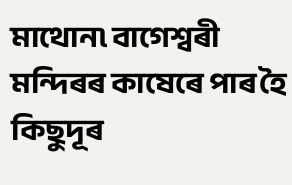মাথোন৷ বাগেশ্বৰী মন্দিৰৰ কাষেৰে পাৰ হৈ কিছুদূৰ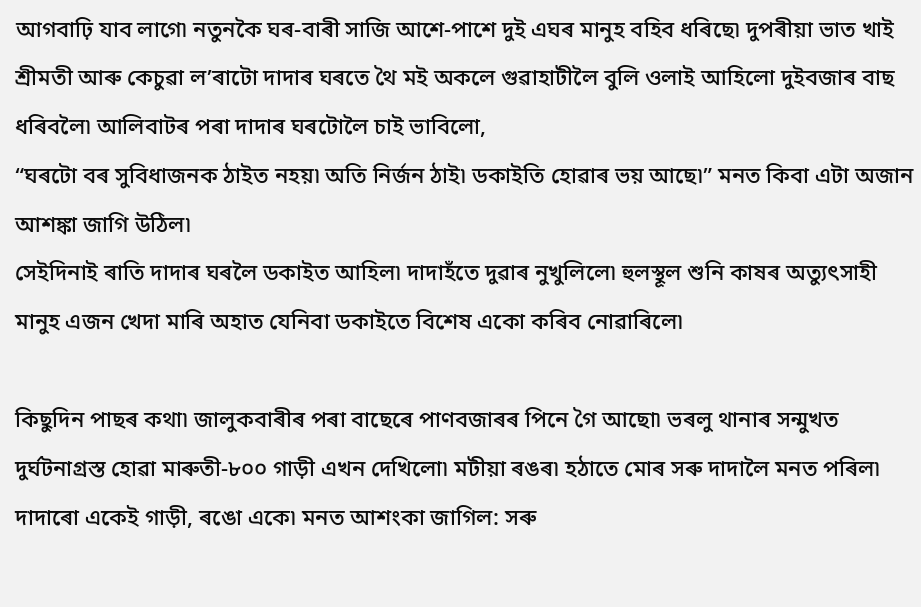আগবাঢ়ি যাব লাগে৷ নতুনকৈ ঘৰ-বাৰী সাজি আশে-পাশে দুই এঘৰ মানুহ বহিব ধৰিছে৷ দুপৰীয়া ভাত খাই শ্ৰীমতী আৰু কেচুৱা ল’ৰাটো দাদাৰ ঘৰতে থৈ মই অকলে গুৱাহাটীলৈ বুলি ওলাই আহিলো দুইবজাৰ বাছ ধৰিবলৈ৷ আলিবাটৰ পৰা দাদাৰ ঘৰটোলৈ চাই ভাবিলো,
“ঘৰটো বৰ সুবিধাজনক ঠাইত নহয়৷ অতি নিৰ্জন ঠাই৷ ডকাইতি হোৱাৰ ভয় আছে৷” মনত কিবা এটা অজান আশঙ্কা জাগি উঠিল৷
সেইদিনাই ৰাতি দাদাৰ ঘৰলৈ ডকাইত আহিল৷ দাদাহঁতে দুৱাৰ নুখুলিলে৷ হুলস্থূল শুনি কাষৰ অত্যুৎসাহী মানুহ এজন খেদা মাৰি অহাত যেনিবা ডকাইতে বিশেষ একো কৰিব নোৱাৰিলে৷

কিছুদিন পাছৰ কথা৷ জালুকবাৰীৰ পৰা বাছেৰে পাণবজাৰৰ পিনে গৈ আছো৷ ভৰলু থানাৰ সন্মুখত দুৰ্ঘটনাগ্ৰস্ত হোৱা মাৰুতী-৮০০ গাড়ী এখন দেখিলো৷ মটীয়া ৰঙৰ৷ হঠাতে মোৰ সৰু দাদালৈ মনত পৰিল৷  দাদাৰো একেই গাড়ী, ৰঙো একে৷ মনত আশংকা জাগিল: সৰু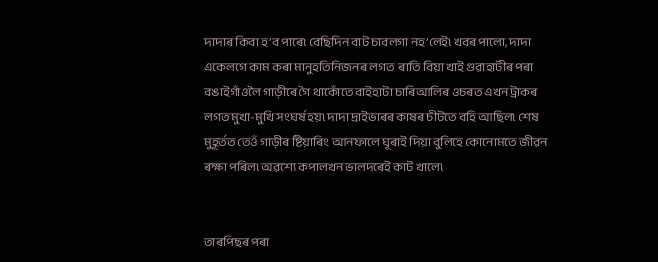দাদাৰ কিবা হ’ব পাৰে৷ বেছিদিন বাট চাবলগা নহ’লেই৷ খবৰ পালো, দাদা  একেলগে কাম কৰা মানুহতিনিজনৰ লগত  ৰাতি বিয়া খাই গুৱাহাটীৰ পৰা বঙাইগাঁওলৈ গাড়ীৰে গৈ থাকোঁতে বাইহাটা চাৰিআলিৰ ওচৰত এখন ট্ৰাকৰ লগত মুখা-মুখি সংঘৰ্ষ হয়৷ দাদা দ্ৰাইভাৰৰ কাষৰ চীটতে বহি আছিল৷ শেষ মুহূৰ্তত তেওঁ গাড়ীৰ ষ্টিয়াৰিং আনফালে ঘূৰাই দিয়া বুলিহে কোনোমতে জীৱন ৰক্ষা পৰিল৷ অৱশ্যে কপালখন ভালদৰেই কাট খালে৷


তাৰপিছৰ পৰা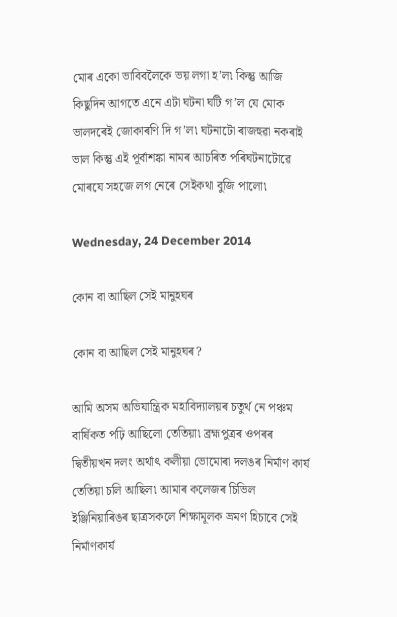মোৰ একো ভাবিবলৈকে ভয় লগা হ’ল৷ কিন্তু আজি কিছুদিন আগতে এনে এটা ঘটনা ঘটি গ’ল যে মোক ভালদৰেই জোকাৰণি দি গ’ল৷ ঘটনাটো ৰাজহুৱা নকৰাই ভাল কিন্তু এই পূৰ্বাশঙ্কা নামৰ আচৰিত পৰিঘটনাটোৱে মোৰযে সহজে লগ নেৰে সেইকথা বুজি পালো৷

Wednesday, 24 December 2014

কোন বা আছিল সেই মানুহঘৰ

কোন বা আছিল সেই মানুহঘৰ?

আমি অসম অভিযান্ত্ৰিক মহাবিদ্যালয়ৰ চতুৰ্থ নে পঞ্চম বাৰ্ষিকত পঢ়ি আছিলো তেতিয়া৷ ব্ৰহ্মপুত্ৰৰ ওপৰৰ দ্বিতীয়খন দলং অৰ্থাৎ কলীয়া ভোমোৰা দলঙৰ নিৰ্মাণ কাৰ্য তেতিয়া চলি আছিল৷ আমাৰ কলেজৰ চিভিল ইঞ্জিনিয়াৰিঙৰ ছাত্ৰসকলে শিক্ষামূলক ভ্ৰমণ হিচাবে সেই নিৰ্মাণকাৰ্য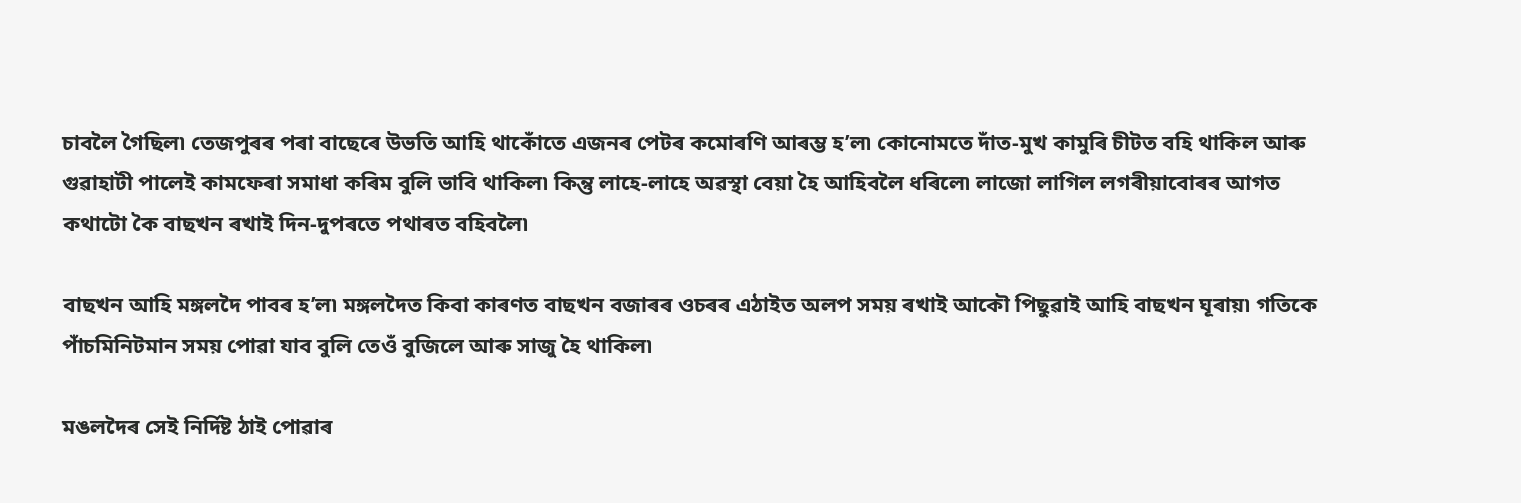চাবলৈ গৈছিল৷ তেজপুৰৰ পৰা বাছেৰে উভতি আহি থাকোঁতে এজনৰ পেটৰ কমোৰণি আৰম্ভ হ’ল৷ কোনোমতে দাঁত-মুখ কামুৰি চীটত বহি থাকিল আৰু গুৱাহাটী পালেই কামফেৰা সমাধা কৰিম বুলি ভাবি থাকিল৷ কিন্তু লাহে-লাহে অৱস্থা বেয়া হৈ আহিবলৈ ধৰিলে৷ লাজো লাগিল লগৰীয়াবোৰৰ আগত কথাটো কৈ বাছখন ৰখাই দিন-দুপৰতে পথাৰত বহিবলৈ৷

বাছখন আহি মঙ্গলদৈ পাবৰ হ’ল৷ মঙ্গলদৈত কিবা কাৰণত বাছখন বজাৰৰ ওচৰৰ এঠাইত অলপ সময় ৰখাই আকৌ পিছুৱাই আহি বাছখন ঘূৰায়৷ গতিকে পাঁচমিনিটমান সময় পোৱা যাব বুলি তেওঁ বুজিলে আৰু সাজু হৈ থাকিল৷

মঙলদৈৰ সেই নিৰ্দিষ্ট ঠাই পোৱাৰ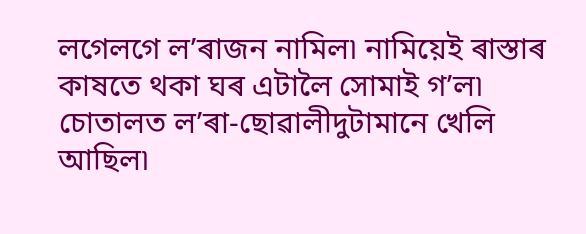লগেলগে ল’ৰাজন নামিল৷ নামিয়েই ৰাস্তাৰ কাষতে থকা ঘৰ এটালৈ সোমাই গ’ল৷ চোতালত ল’ৰা-ছোৱালীদুটামানে খেলি আছিল৷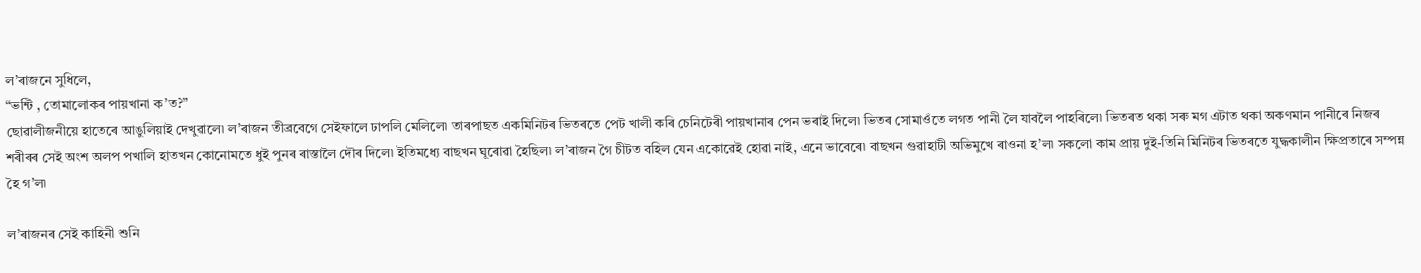ল’ৰাজনে সুধিলে,
“ভন্টি , তোমালোকৰ পায়খানা ক’ত?”
ছোৱালীজনীয়ে হাতেৰে আঙুলিয়াই দেখুৱালে৷ ল’ৰাজন তীব্ৰবেগে সেইফালে ঢাপলি মেলিলে৷ তাৰপাছত একমিনিটৰ ভিতৰতে পেট খালী কৰি চেনিটেৰী পায়খানাৰ পেন ভৰাই দিলে৷ ভিতৰ সোমাওঁতে লগত পানী লৈ যাবলৈ পাহৰিলে৷ ভিতৰত থকা সৰু মগ এটাত থকা অকণমান পানীৰে নিজৰ শৰীৰৰ সেই অংশ অলপ পখালি হাতখন কোনোমতে ধুই পুনৰ ৰাস্তালৈ দৌৰ দিলে৷ ইতিমধ্যে বাছখন ঘূৰোৱা হৈছিল৷ ল’ৰাজন গৈ চীটত বহিল যেন একোৱেই হোৱা নাই, এনে ভাবেৰে৷ বাছখন গুৱাহাটী অভিমুখে ৰাওনা হ’ল৷ সকলো কাম প্ৰায় দুই-তিনি মিনিটৰ ভিতৰতে যুদ্ধকালীন ক্ষিপ্ৰতাৰে সম্পন্ন হৈ গ’ল৷

ল’ৰাজনৰ সেই কাহিনী শুনি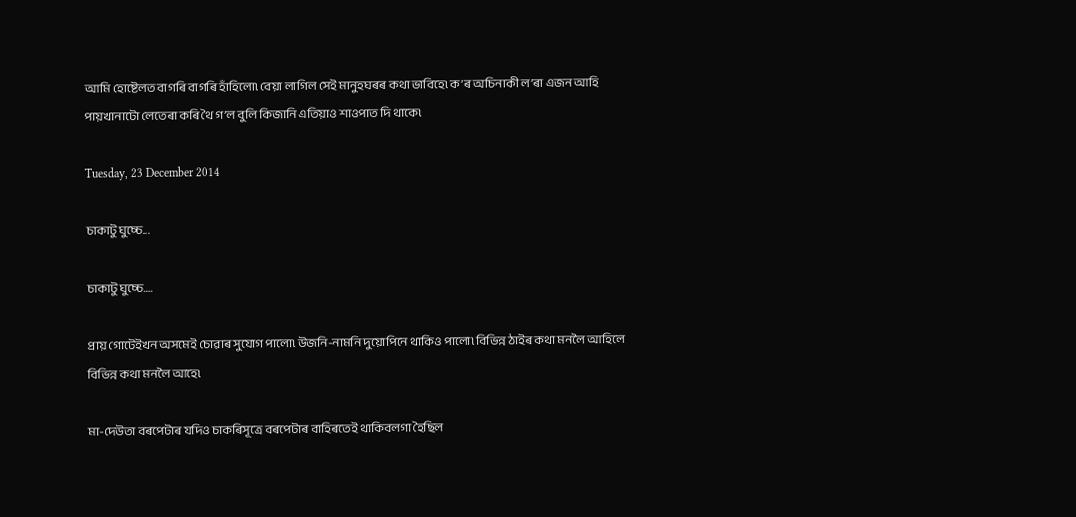আমি হোষ্টেলত বাগৰি বাগৰি হাঁহিলো৷ বেয়া লাগিল সেই মানুহঘৰৰ কথা ভাবিহে৷ ক’ৰ অচিনাকী ল’ৰা এজন আহি পায়খানাটো লেতেৰা কৰি থৈ গ’ল বুলি কিজানি এতিয়াও শাওপাত দি থাকে৷

Tuesday, 23 December 2014

চাকাটু ঘুচ্চে...

চাকাটু ঘুচ্চে….

প্ৰায় গোটেইখন অসমেই চোৱাৰ সুযোগ পালো৷ উজনি-নামনি দুয়োপিনে থাকিও পালো৷ বিভিন্ন ঠাইৰ কথা মনলৈ আহিলে বিভিন্ন কথা মনলৈ আহে৷

মা-দেউতা বৰপেটাৰ যদিও চাকৰিসূত্ৰে বৰপেটাৰ বাহিৰতেই থাকিবলগা হৈছিল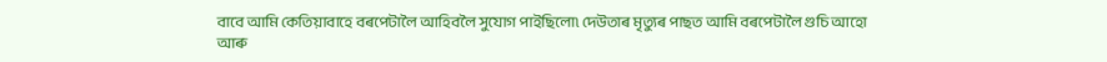বাবে আমি কেতিয়াবাহে বৰপেটালৈ আহিবলৈ সুযোগ পাইছিলো৷ দেউতাৰ মৃত্যুৰ পাছত আমি বৰপেটালৈ গুচি আহো আৰু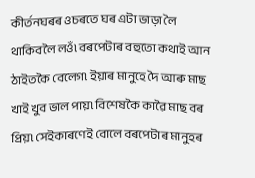কীৰ্তনঘৰৰ ওচৰতে ঘৰ এটা ভাড়া লৈ থাকিবলৈ লওঁ৷ বৰপেটাৰ বহুতো কথাই আন ঠাইতকৈ বেলেগ৷ ইয়াৰ মানুহে দৈ আৰু মাছ খাই খুব ভাল পায়৷ বিশেষকৈ কাৱৈ মাছ বৰ প্ৰিয়৷ সেইকাৰণেই বোলে বৰপেটাৰ মানুহৰ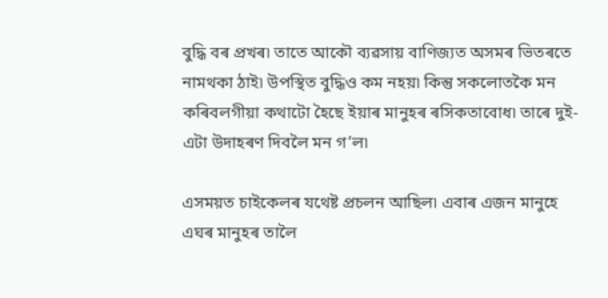বুদ্ধি বৰ প্ৰখৰ৷ তাতে আকৌ ব্যৱসায় বাণিজ্যত অসমৰ ভিতৰতে নামথকা ঠাই৷ উপস্থিত বুদ্ধিও কম নহয়৷ কিন্তু সকলোতকৈ মন কৰিবলগীয়া কথাটো হৈছে ইয়াৰ মানুহৰ ৰসিকতাবোধ৷ তাৰে দুই-এটা উদাহৰণ দিবলৈ মন গ’ল৷

এসময়ত চাইকেলৰ যথেষ্ট প্ৰচলন আছিল৷ এবাৰ এজন মানুহে এঘৰ মানুহৰ তালৈ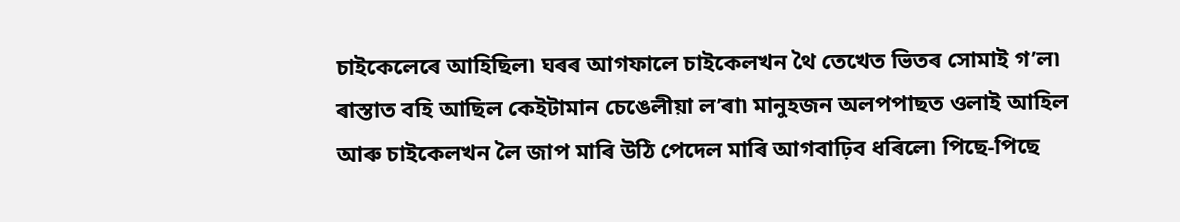চাইকেলেৰে আহিছিল৷ ঘৰৰ আগফালে চাইকেলখন থৈ তেখেত ভিতৰ সোমাই গ’ল৷ ৰাস্তাত বহি আছিল কেইটামান চেঙেলীয়া ল’ৰা৷ মানুহজন অলপপাছত ওলাই আহিল আৰু চাইকেলখন লৈ জাপ মাৰি উঠি পেদেল মাৰি আগবাঢ়িব ধৰিলে৷ পিছে-পিছে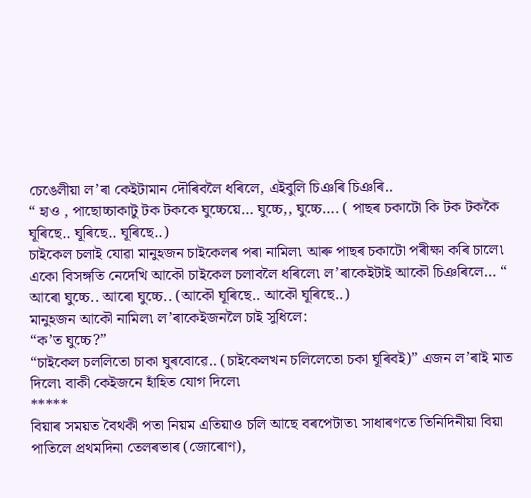চেঙেলীয়া ল’ৰা কেইটামান দৌৰিবলৈ ধৰিলে, এইবুলি চিঞৰি চিঞৰি..
“ হাও , পাছোচ্চাকাটু টক টককে ঘুচ্চেয়ে… ঘুচ্চে,, ঘুচ্চে…. ( পাছৰ চকাটো কি টক টককৈ ঘূৰিছে.. ঘূৰিছে.. ঘূৰিছে..)
চাইকেল চলাই যোৱা মানুহজন চাইকেলৰ পৰা নামিল৷ আৰু পাছৰ চকাটো পৰীক্ষা কৰি চালে৷ একো বিসঙ্গতি নেদেখি আকৌ চাইকেল চলাবলৈ ধৰিলে৷ ল’ৰাকেইটাই আকৌ চিঞৰিলে… “ আৰো ঘুচ্চে.. আৰো ঘুচ্চে.. (আকৌ ঘূৰিছে.. আকৌ ঘূৰিছে..)
মানুহজন আকৌ নামিল৷ ল’ৰাকেইজনলৈ চাই সুধিলে:
“ক’ত ঘুচ্চে?”
“চাইকেল চললিতো চাকা ঘুৰবোৱে.. (চাইকেলখন চলিলেতো চকা ঘূৰিবই)” এজন ল’ৰাই মাত দিলে৷ বাকী কেইজনে হাঁহিত যোগ দিলে৷
*****
বিয়াৰ সময়ত বৈথকী পতা নিয়ম এতিয়াও চলি আছে বৰপেটাত৷ সাধাৰণতে তিনিদিনীয়া বিয়া পাতিলে প্ৰথমদিনা তেলৰভাৰ (জোৰোণ),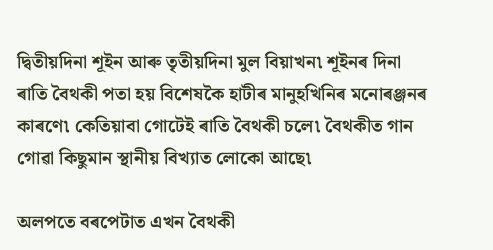দ্বিতীয়দিনা শূইন আৰু তৃতীয়দিনা মুল বিয়াখন৷ শূইনৰ দিনা ৰাতি বৈথকী পতা হয় বিশেষকৈ হাটীৰ মানুহখিনিৰ মনোৰঞ্জনৰ কাৰণে৷ কেতিয়াবা গোটেই ৰাতি বৈথকী চলে৷ বৈথকীত গান গোৱা কিছুমান স্থানীয় বিখ্যাত লোকো আছে৷

অলপতে বৰপেটাত এখন বৈথকী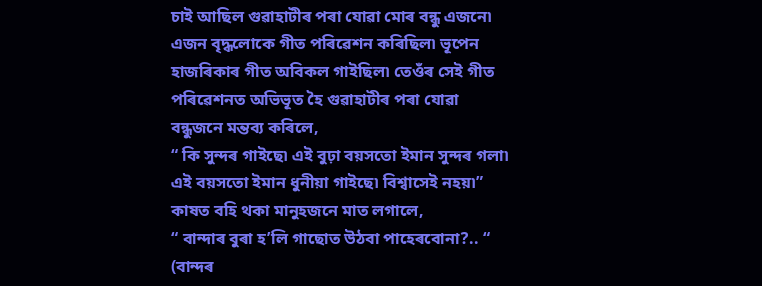চাই আছিল গুৱাহাটীৰ পৰা যোৱা মোৰ বন্ধু এজনে৷ এজন বৃদ্ধলোকে গীত পৰিৱেশন কৰিছিল৷ ভূপেন হাজৰিকাৰ গীত অবিকল গাইছিল৷ তেওঁৰ সেই গীত পৰিৱেশনত অভিভূত হৈ গুৱাহাটীৰ পৰা যোৱা বন্ধুজনে মন্তব্য কৰিলে,
“ কি সুন্দৰ গাইছে৷ এই বুঢ়া বয়সতো ইমান সুন্দৰ গলা৷ এই বয়সতো ইমান ধুনীয়া গাইছে৷ বিশ্বাসেই নহয়৷”
কাষত বহি থকা মানুহজনে মাত লগালে,
“ বান্দাৰ বুৰা হ’লি গাছোত উঠবা পাহেৰবোনা?.. “ (বান্দৰ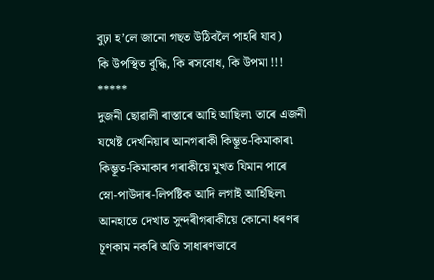বুঢ়া হ’লে জানো গছত উঠিবলৈ পাহৰি যাব)
কি উপস্থিত বুদ্ধি, কি ৰসবোধ, কি উপমা !!!
*****
দুজনী ছোৱালী ৰাস্তাৰে আহি আছিল৷ তাৰে এজনী যথেষ্ট দেখনিয়াৰ আনগৰাকী কিম্ভূত-কিমাকাৰ৷ কিম্ভূত-কিমাকাৰ গৰাকীয়ে মুখত যিমান পাৰে স্নো-পাউদাৰ-লিপষ্টিক আদি লগাই আহিছিল৷ আনহাতে দেখাত সুন্দৰীগৰাকীয়ে কোনো ধৰণৰ চূণকাম নকৰি অতি সাধাৰণভাবে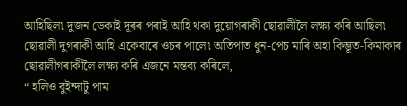আহিছিল৷ দুজন ডেকাই দূৰৰ পৰাই আহি থকা দুয়োগৰাকী ছোৱালীলৈ লক্ষ্য কৰি আছিল৷ ছোৱালী দুগৰাকী আহি একেবাৰে ওচৰ পালে৷ অতিপাত ধুন-পেচ মাৰি অহা কিম্ভূত-কিমাকাৰ ছোৱালীগৰাকীলৈ লক্ষ্য কৰি এজনে মন্তব্য কৰিলে,
“ হলিও বুইন্দাটু পাম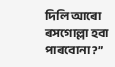দিলি আৰো ৰসগোল্লা হবা পাৰবোনা?”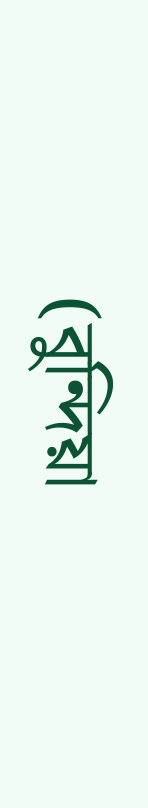(বুন্দিয়া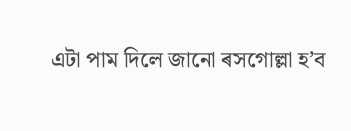এটা পাম দিলে জানো ৰসগোল্লা হ’ব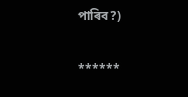পাৰিব?)

******